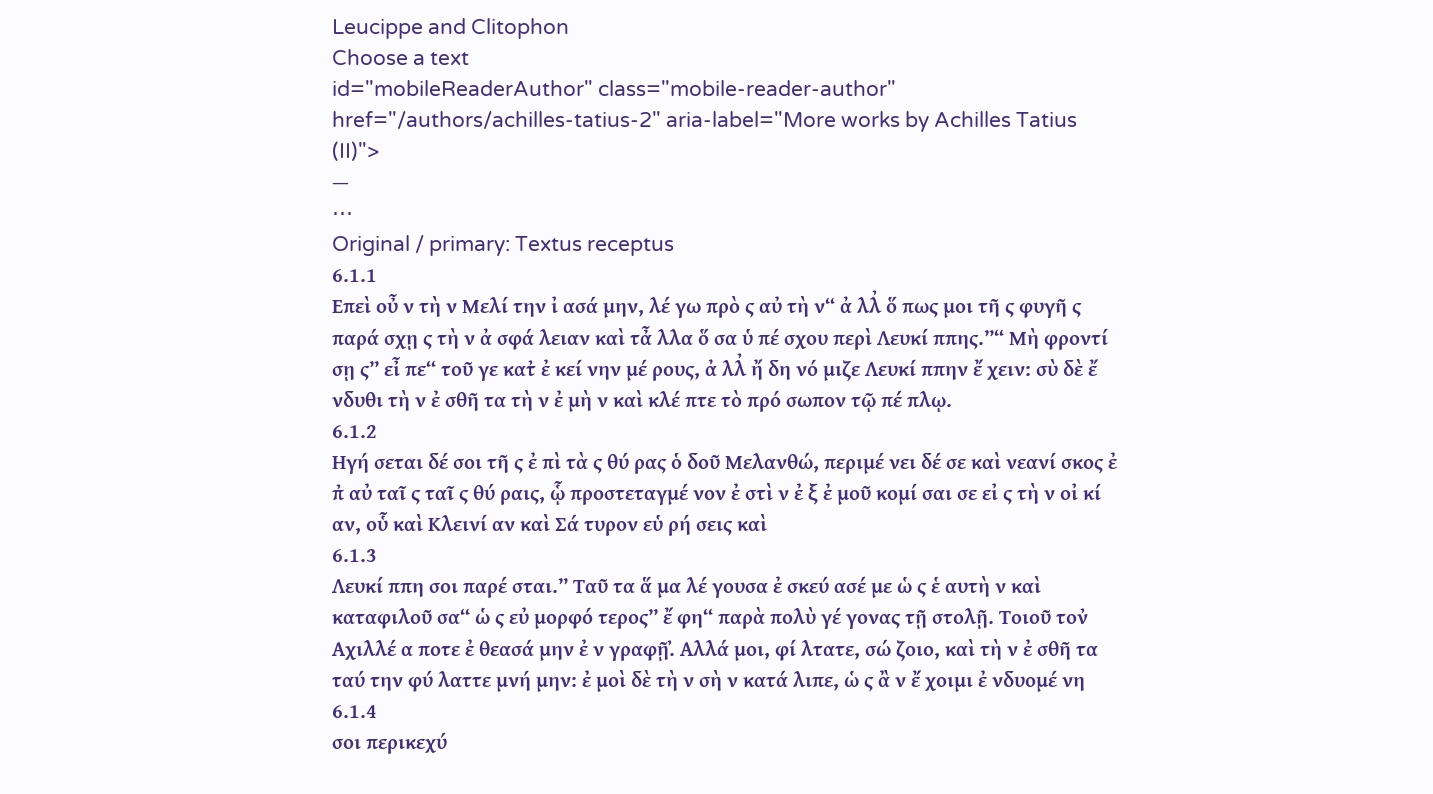Leucippe and Clitophon
Choose a text
id="mobileReaderAuthor" class="mobile-reader-author" href="/authors/achilles-tatius-2" aria-label="More works by Achilles Tatius (II)">
—
⋯
Original / primary: Textus receptus
6.1.1
Επεὶ οὖ ν τὴ ν Μελί την ἰ ασά μην, λέ γω πρὸ ς αὐ τὴ ν“ ἀ λλ̓ ὅ πως μοι τῆ ς φυγῆ ς παρά σχῃ ς τὴ ν ἀ σφά λειαν καὶ τἆ λλα ὅ σα ὑ πέ σχου περὶ Λευκί ππης.”“ Μὴ φροντί σῃ ς” εἶ πε“ τοῦ γε κατ̓ ἐ κεί νην μέ ρους, ἀ λλ̓ ἤ δη νό μιζε Λευκί ππην ἔ χειν: σὺ δὲ ἔ νδυθι τὴ ν ἐ σθῆ τα τὴ ν ἐ μὴ ν καὶ κλέ πτε τὸ πρό σωπον τῷ πέ πλῳ.
6.1.2
Ηγή σεται δέ σοι τῆ ς ἐ πὶ τὰ ς θύ ρας ὁ δοῦ Μελανθώ, περιμέ νει δέ σε καὶ νεανί σκος ἐ π̓ αὐ ταῖ ς ταῖ ς θύ ραις, ᾧ προστεταγμέ νον ἐ στὶ ν ἐ ξ ἐ μοῦ κομί σαι σε εἰ ς τὴ ν οἰ κί αν, οὗ καὶ Κλεινί αν καὶ Σά τυρον εὑ ρή σεις καὶ
6.1.3
Λευκί ππη σοι παρέ σται.” Ταῦ τα ἅ μα λέ γουσα ἐ σκεύ ασέ με ὡ ς ἑ αυτὴ ν καὶ καταφιλοῦ σα“ ὡ ς εὐ μορφό τερος” ἔ φη“ παρὰ πολὺ γέ γονας τῇ στολῇ. Τοιοῦ τον̓ Αχιλλέ α ποτε ἐ θεασά μην ἐ ν γραφῇ.̓ Αλλά μοι, φί λτατε, σώ ζοιο, καὶ τὴ ν ἐ σθῆ τα ταύ την φύ λαττε μνή μην: ἐ μοὶ δὲ τὴ ν σὴ ν κατά λιπε, ὡ ς ἂ ν ἔ χοιμι ἐ νδυομέ νη
6.1.4
σοι περικεχύ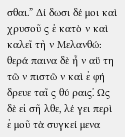σθαι.” Δί δωσι δέ μοι καὶ χρυσοῦ ς ἑ κατὸ ν καὶ καλεῖ τὴ ν Μελανθώ: θερά παινα δὲ ἦ ν αὕ τη τῶ ν πιστῶ ν καὶ ἐ φή δρευε ταῖ ς θύ ραις.̔ Ως δὲ εἰ σῆ λθε, λέ γει περὶ ἐ μοῦ τὰ συγκεί μενα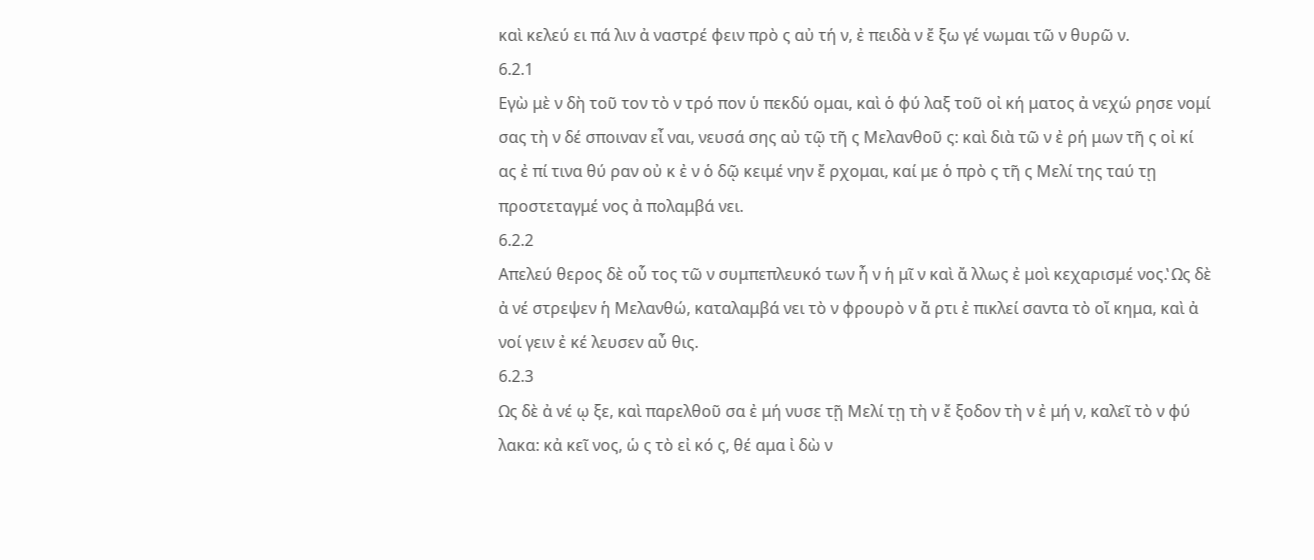καὶ κελεύ ει πά λιν ἀ ναστρέ φειν πρὸ ς αὐ τή ν, ἐ πειδὰ ν ἔ ξω γέ νωμαι τῶ ν θυρῶ ν.
6.2.1
Εγὼ μὲ ν δὴ τοῦ τον τὸ ν τρό πον ὑ πεκδύ ομαι, καὶ ὁ φύ λαξ τοῦ οἰ κή ματος ἀ νεχώ ρησε νομί σας τὴ ν δέ σποιναν εἶ ναι, νευσά σης αὐ τῷ τῆ ς Μελανθοῦ ς: καὶ διὰ τῶ ν ἐ ρή μων τῆ ς οἰ κί ας ἐ πί τινα θύ ραν οὐ κ ἐ ν ὁ δῷ κειμέ νην ἔ ρχομαι, καί με ὁ πρὸ ς τῆ ς Μελί της ταύ τῃ προστεταγμέ νος ἀ πολαμβά νει.
6.2.2
Απελεύ θερος δὲ οὗ τος τῶ ν συμπεπλευκό των ἦ ν ἡ μῖ ν καὶ ἄ λλως ἐ μοὶ κεχαρισμέ νος.̔ Ως δὲ ἀ νέ στρεψεν ἡ Μελανθώ, καταλαμβά νει τὸ ν φρουρὸ ν ἄ ρτι ἐ πικλεί σαντα τὸ οἴ κημα, καὶ ἀ νοί γειν ἐ κέ λευσεν αὖ θις.
6.2.3
Ως δὲ ἀ νέ ῳ ξε, καὶ παρελθοῦ σα ἐ μή νυσε τῇ Μελί τῃ τὴ ν ἔ ξοδον τὴ ν ἐ μή ν, καλεῖ τὸ ν φύ λακα: κἀ κεῖ νος, ὡ ς τὸ εἰ κό ς, θέ αμα ἰ δὼ ν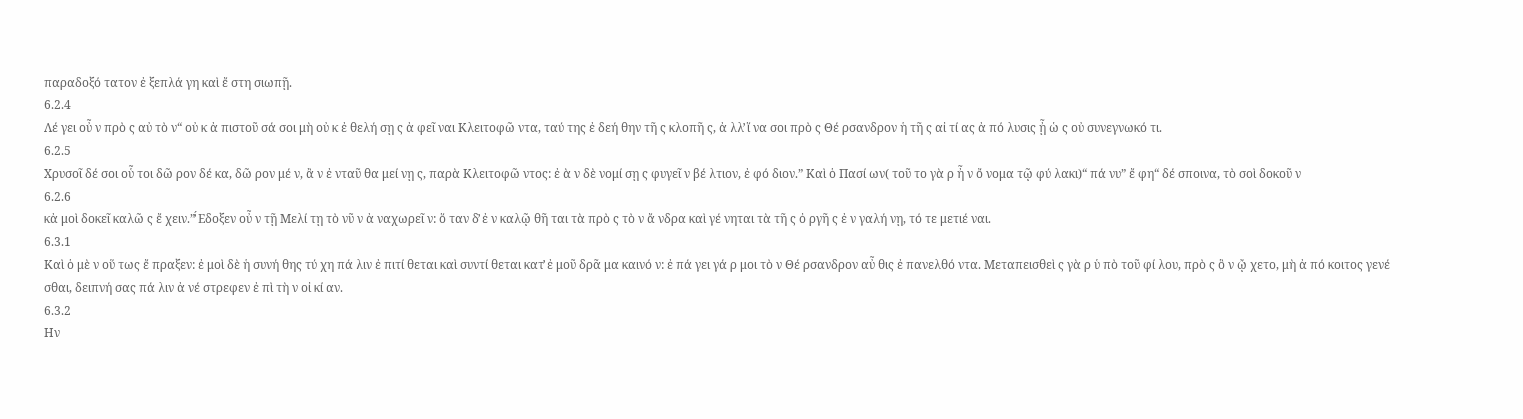παραδοξό τατον ἐ ξεπλά γη καὶ ἔ στη σιωπῇ.
6.2.4
Λέ γει οὖ ν πρὸ ς αὐ τὸ ν“ οὐ κ ἀ πιστοῦ σά σοι μὴ οὐ κ ἐ θελή σῃ ς ἀ φεῖ ναι Κλειτοφῶ ντα, ταύ της ἐ δεή θην τῆ ς κλοπῆ ς, ἀ λλ̓ ἵ να σοι πρὸ ς Θέ ρσανδρον ἡ τῆ ς αἰ τί ας ἀ πό λυσις ᾖ ὡ ς οὐ συνεγνωκό τι.
6.2.5
Χρυσοῖ δέ σοι οὗ τοι δῶ ρον δέ κα, δῶ ρον μέ ν, ἂ ν ἐ νταῦ θα μεί νῃ ς, παρὰ Κλειτοφῶ ντος: ἐ ὰ ν δὲ νομί σῃ ς φυγεῖ ν βέ λτιον, ἐ φό διον.” Καὶ ὁ Πασί ων( τοῦ το γὰ ρ ἦ ν ὄ νομα τῷ φύ λακι)“ πά νυ” ἔ φη“ δέ σποινα, τὸ σοὶ δοκοῦ ν
6.2.6
κἀ μοὶ δοκεῖ καλῶ ς ἔ χειν.”̓́ Εδοξεν οὖ ν τῇ Μελί τῃ τὸ νῦ ν ἀ ναχωρεῖ ν: ὅ ταν δ̓ ἐ ν καλῷ θῆ ται τὰ πρὸ ς τὸ ν ἄ νδρα καὶ γέ νηται τὰ τῆ ς ὀ ργῆ ς ἐ ν γαλή νῃ, τό τε μετιέ ναι.
6.3.1
Καὶ ὁ μὲ ν οὕ τως ἔ πραξεν: ἐ μοὶ δὲ ἡ συνή θης τύ χη πά λιν ἐ πιτί θεται καὶ συντί θεται κατ̓ ἐ μοῦ δρᾶ μα καινό ν: ἐ πά γει γά ρ μοι τὸ ν Θέ ρσανδρον αὖ θις ἐ πανελθό ντα. Μεταπεισθεὶ ς γὰ ρ ὑ πὸ τοῦ φί λου, πρὸ ς ὃ ν ᾤ χετο, μὴ ἀ πό κοιτος γενέ σθαι, δειπνή σας πά λιν ἀ νέ στρεφεν ἐ πὶ τὴ ν οἰ κί αν.
6.3.2
Ην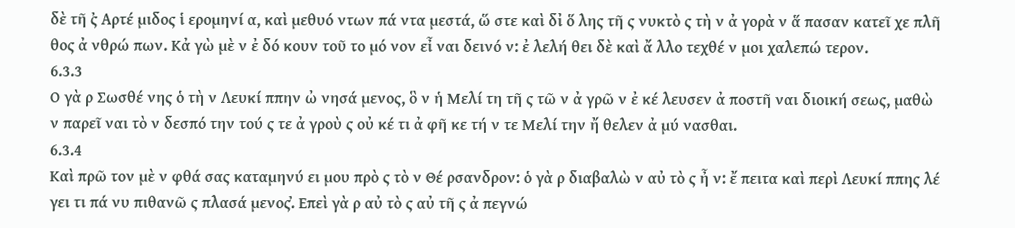δὲ τῆ ς̓ Αρτέ μιδος ἱ ερομηνί α, καὶ μεθυό ντων πά ντα μεστά, ὥ στε καὶ δἰ ὅ λης τῆ ς νυκτὸ ς τὴ ν ἀ γορὰ ν ἅ πασαν κατεῖ χε πλῆ θος ἀ νθρώ πων. Κἀ γὼ μὲ ν ἐ δό κουν τοῦ το μό νον εἶ ναι δεινό ν: ἐ λελή θει δὲ καὶ ἄ λλο τεχθέ ν μοι χαλεπώ τερον.
6.3.3
Ο γὰ ρ Σωσθέ νης ὁ τὴ ν Λευκί ππην ὠ νησά μενος, ὃ ν ἡ Μελί τη τῆ ς τῶ ν ἀ γρῶ ν ἐ κέ λευσεν ἀ ποστῆ ναι διοική σεως, μαθὼ ν παρεῖ ναι τὸ ν δεσπό την τού ς τε ἀ γροὺ ς οὐ κέ τι ἀ φῆ κε τή ν τε Μελί την ἤ θελεν ἀ μύ νασθαι.
6.3.4
Καὶ πρῶ τον μὲ ν φθά σας καταμηνύ ει μου πρὸ ς τὸ ν Θέ ρσανδρον: ὁ γὰ ρ διαβαλὼ ν αὐ τὸ ς ἦ ν: ἔ πειτα καὶ περὶ Λευκί ππης λέ γει τι πά νυ πιθανῶ ς πλασά μενος.̓ Επεὶ γὰ ρ αὐ τὸ ς αὐ τῆ ς ἀ πεγνώ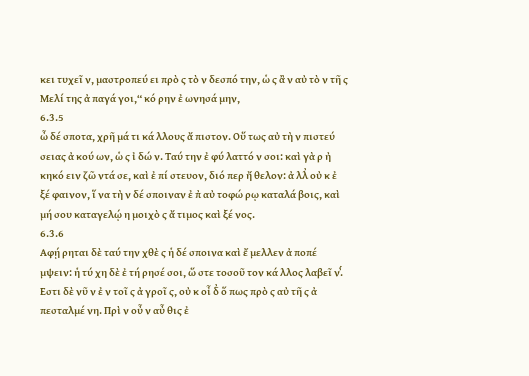κει τυχεῖ ν, μαστροπεύ ει πρὸ ς τὸ ν δεσπό την, ὡ ς ἂ ν αὐ τὸ ν τῆ ς Μελί της ἀ παγά γοι,“ κό ρην ἐ ωνησά μην,
6.3.5
ὦ δέ σποτα, χρῆ μά τι κά λλους ἄ πιστον. Οὕ τως αὐ τὴ ν πιστεύ σειας ἀ κού ων, ὡ ς ἰ δώ ν. Ταύ την ἐ φύ λαττό ν σοι: καὶ γὰ ρ ἠ κηκό ειν ζῶ ντά σε, καὶ ἐ πί στευον, διό περ ἤ θελον: ἀ λλ̓ οὐ κ ἐ ξέ φαινον, ἵ να τὴ ν δέ σποιναν ἐ π̓ αὐ τοφώ ρῳ καταλά βοις, καὶ μή σου καταγελῴ η μοιχὸ ς ἄ τιμος καὶ ξέ νος.
6.3.6
Αφῄ ρηται δὲ ταύ την χθὲ ς ἡ δέ σποινα καὶ ἔ μελλεν ἀ ποπέ μψειν: ἡ τύ χη δὲ ἐ τή ρησέ σοι, ὥ στε τοσοῦ τον κά λλος λαβεῖ ν.̓́ Εστι δὲ νῦ ν ἐ ν τοῖ ς ἀ γροῖ ς, οὐ κ οἶ δ̓ ὅ πως πρὸ ς αὐ τῆ ς ἀ πεσταλμέ νη. Πρὶ ν οὖ ν αὖ θις ἐ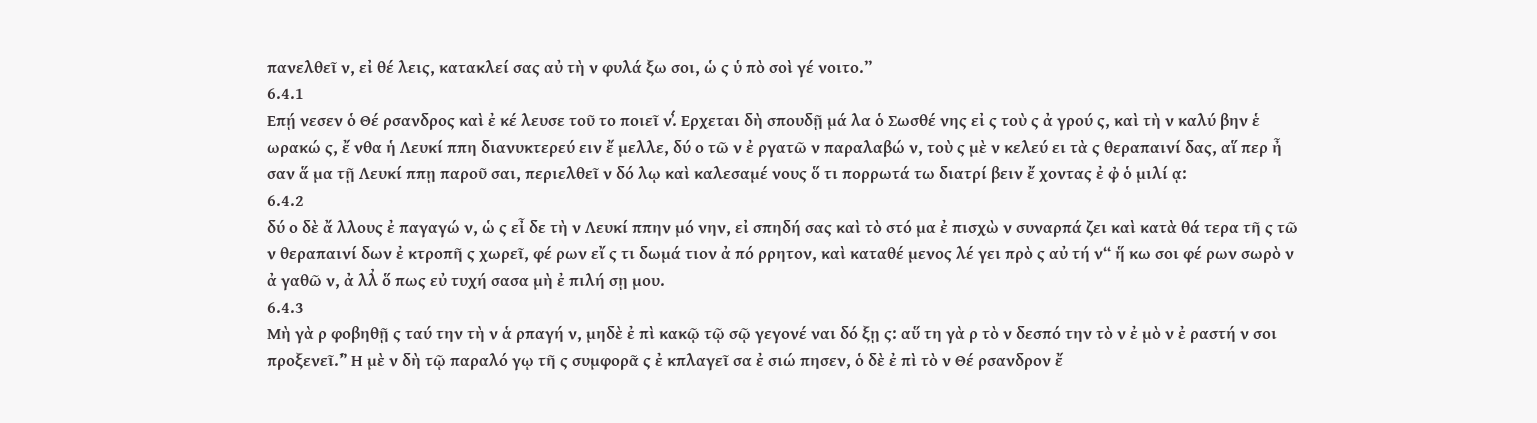πανελθεῖ ν, εἰ θέ λεις, κατακλεί σας αὐ τὴ ν φυλά ξω σοι, ὡ ς ὑ πὸ σοὶ γέ νοιτο.”
6.4.1
Επῄ νεσεν ὁ Θέ ρσανδρος καὶ ἐ κέ λευσε τοῦ το ποιεῖ ν.̓́ Ερχεται δὴ σπουδῇ μά λα ὁ Σωσθέ νης εἰ ς τοὺ ς ἀ γρού ς, καὶ τὴ ν καλύ βην ἑ ωρακώ ς, ἔ νθα ἡ Λευκί ππη διανυκτερεύ ειν ἔ μελλε, δύ ο τῶ ν ἐ ργατῶ ν παραλαβώ ν, τοὺ ς μὲ ν κελεύ ει τὰ ς θεραπαινί δας, αἵ περ ἦ σαν ἅ μα τῇ Λευκί ππῃ παροῦ σαι, περιελθεῖ ν δό λῳ καὶ καλεσαμέ νους ὅ τι πορρωτά τω διατρί βειν ἔ χοντας ἐ φ̓ ὁ μιλί ᾳ:
6.4.2
δύ ο δὲ ἄ λλους ἐ παγαγώ ν, ὡ ς εἶ δε τὴ ν Λευκί ππην μό νην, εἰ σπηδή σας καὶ τὸ στό μα ἐ πισχὼ ν συναρπά ζει καὶ κατὰ θά τερα τῆ ς τῶ ν θεραπαινί δων ἐ κτροπῆ ς χωρεῖ, φέ ρων εἴ ς τι δωμά τιον ἀ πό ρρητον, καὶ καταθέ μενος λέ γει πρὸ ς αὐ τή ν“ ἥ κω σοι φέ ρων σωρὸ ν ἀ γαθῶ ν, ἀ λλ̓ ὅ πως εὐ τυχή σασα μὴ ἐ πιλή σῃ μου.
6.4.3
Μὴ γὰ ρ φοβηθῇ ς ταύ την τὴ ν ἁ ρπαγή ν, μηδὲ ἐ πὶ κακῷ τῷ σῷ γεγονέ ναι δό ξῃ ς: αὕ τη γὰ ρ τὸ ν δεσπό την τὸ ν ἐ μὸ ν ἐ ραστή ν σοι προξενεῖ.”̔ Η μὲ ν δὴ τῷ παραλό γῳ τῆ ς συμφορᾶ ς ἐ κπλαγεῖ σα ἐ σιώ πησεν, ὁ δὲ ἐ πὶ τὸ ν Θέ ρσανδρον ἔ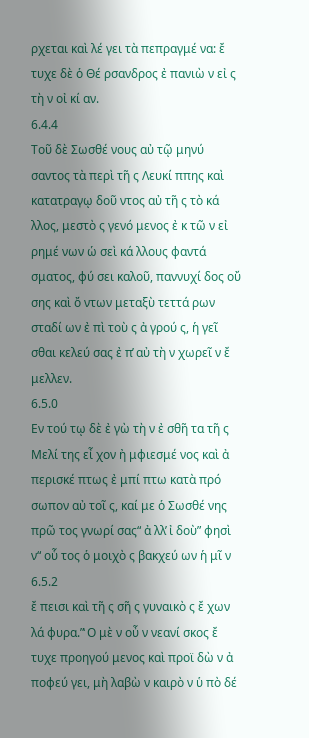ρχεται καὶ λέ γει τὰ πεπραγμέ να: ἔ τυχε δὲ ὁ Θέ ρσανδρος ἐ πανιὼ ν εἰ ς τὴ ν οἰ κί αν.
6.4.4
Τοῦ δὲ Σωσθέ νους αὐ τῷ μηνύ σαντος τὰ περὶ τῆ ς Λευκί ππης καὶ κατατραγῳ δοῦ ντος αὐ τῆ ς τὸ κά λλος, μεστὸ ς γενό μενος ἐ κ τῶ ν εἰ ρημέ νων ὡ σεὶ κά λλους φαντά σματος, φύ σει καλοῦ, παννυχί δος οὔ σης καὶ ὄ ντων μεταξὺ τεττά ρων σταδί ων ἐ πὶ τοὺ ς ἀ γρού ς, ἡ γεῖ σθαι κελεύ σας ἐ π̓ αὐ τὴ ν χωρεῖ ν ἔ μελλεν.
6.5.0
Εν τού τῳ δὲ ἐ γὼ τὴ ν ἐ σθῆ τα τῆ ς Μελί της εἶ χον ἠ μφιεσμέ νος καὶ ἀ περισκέ πτως ἐ μπί πτω κατὰ πρό σωπον αὐ τοῖ ς, καί με ὁ Σωσθέ νης πρῶ τος γνωρί σας“ ἀ λλ̓ ἰ δοὺ” φησὶ ν“ οὗ τος ὁ μοιχὸ ς βακχεύ ων ἡ μῖ ν
6.5.2
ἔ πεισι καὶ τῆ ς σῆ ς γυναικὸ ς ἔ χων λά φυρα.”̔ Ο μὲ ν οὖ ν νεανί σκος ἔ τυχε προηγού μενος καὶ προϊ δὼ ν ἀ ποφεύ γει, μὴ λαβὼ ν καιρὸ ν ὑ πὸ δέ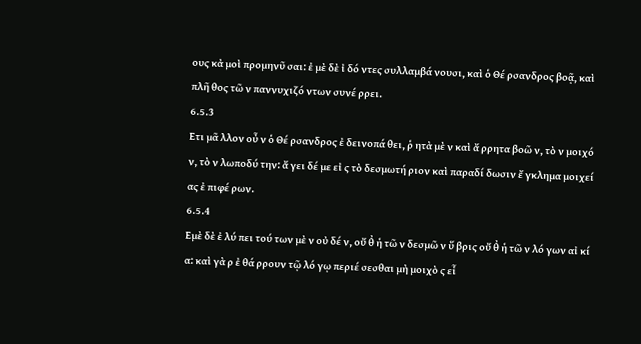ους κἀ μοὶ προμηνῦ σαι: ἐ μὲ δὲ ἰ δό ντες συλλαμβά νουσι, καὶ ὁ Θέ ρσανδρος βοᾷ, καὶ πλῆ θος τῶ ν παννυχιζό ντων συνέ ρρει.
6.5.3
Ετι μᾶ λλον οὖ ν ὁ Θέ ρσανδρος ἐ δεινοπά θει, ῥ ητὰ μὲ ν καὶ ἄ ρρητα βοῶ ν, τὸ ν μοιχό ν, τὸ ν λωποδύ την: ἄ γει δέ με εἰ ς τὸ δεσμωτή ριον καὶ παραδί δωσιν ἔ γκλημα μοιχεί ας ἐ πιφέ ρων.
6.5.4
Εμὲ δὲ ἐ λύ πει τού των μὲ ν οὐ δέ ν, οὔ θ̓ ἡ τῶ ν δεσμῶ ν ὕ βρις οὔ θ̓ ἡ τῶ ν λό γων αἰ κί α: καὶ γὰ ρ ἐ θά ρρουν τῷ λό γῳ περιέ σεσθαι μὴ μοιχὸ ς εἶ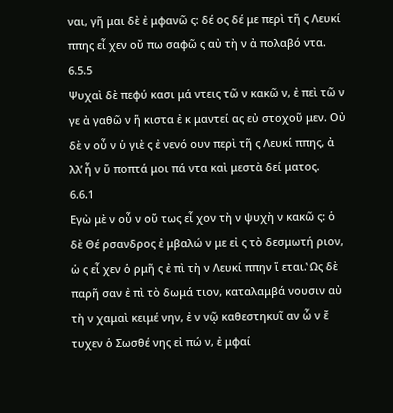ναι, γῆ μαι δὲ ἐ μφανῶ ς: δέ ος δέ με περὶ τῆ ς Λευκί ππης εἶ χεν οὔ πω σαφῶ ς αὐ τὴ ν ἀ πολαβό ντα.
6.5.5
Ψυχαὶ δὲ πεφύ κασι μά ντεις τῶ ν κακῶ ν, ἐ πεὶ τῶ ν γε ἀ γαθῶ ν ἥ κιστα ἐ κ μαντεί ας εὐ στοχοῦ μεν. Οὐ δὲ ν οὖ ν ὑ γιὲ ς ἐ νενό ουν περὶ τῆ ς Λευκί ππης, ἀ λλ̓ ἦ ν ὕ ποπτά μοι πά ντα καὶ μεστὰ δεί ματος.
6.6.1
Εγὼ μὲ ν οὖ ν οὕ τως εἶ χον τὴ ν ψυχὴ ν κακῶ ς: ὁ δὲ Θέ ρσανδρος ἐ μβαλώ ν με εἰ ς τὸ δεσμωτή ριον, ὡ ς εἶ χεν ὁ ρμῆ ς ἐ πὶ τὴ ν Λευκί ππην ἵ εται.̔ Ως δὲ παρῆ σαν ἐ πὶ τὸ δωμά τιον, καταλαμβά νουσιν αὐ τὴ ν χαμαὶ κειμέ νην, ἐ ν νῷ καθεστηκυῖ αν ὧ ν ἔ τυχεν ὁ Σωσθέ νης εἰ πώ ν, ἐ μφαί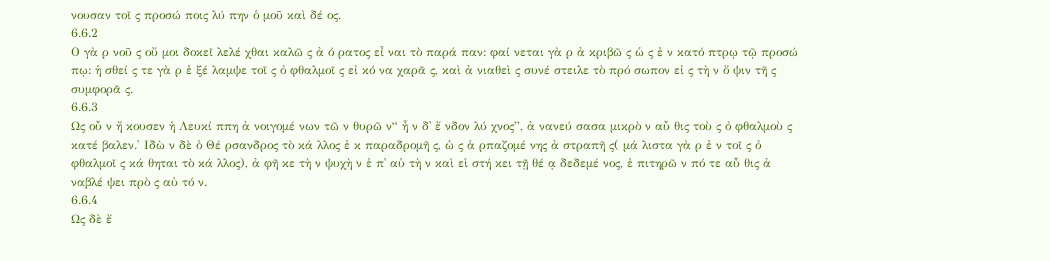νουσαν τοῖ ς προσώ ποις λύ πην ὁ μοῦ καὶ δέ ος.
6.6.2
Ο γὰ ρ νοῦ ς οὔ μοι δοκεῖ λελέ χθαι καλῶ ς ἀ ό ρατος εἶ ναι τὸ παρά παν: φαί νεται γὰ ρ ἀ κριβῶ ς ὡ ς ἐ ν κατό πτρῳ τῷ προσώ πῳ: ἡ σθεί ς τε γὰ ρ ἐ ξέ λαμψε τοῖ ς ὀ φθαλμοῖ ς εἰ κό να χαρᾶ ς, καὶ ἀ νιαθεὶ ς συνέ στειλε τὸ πρό σωπον εἰ ς τὴ ν ὄ ψιν τῆ ς συμφορᾶ ς.
6.6.3
Ως οὖ ν ἤ κουσεν ἡ Λευκί ππη ἀ νοιγομέ νων τῶ ν θυρῶ ν“ ἦ ν δ̓ ἔ νδον λύ χνος”, ἀ νανεύ σασα μικρὸ ν αὖ θις τοὺ ς ὀ φθαλμοὺ ς κατέ βαλεν.̓ Ιδὼ ν δὲ ὁ Θέ ρσανδρος τὸ κά λλος ἐ κ παραδρομῆ ς, ὡ ς ἁ ρπαζομέ νης ἀ στραπῆ ς( μά λιστα γὰ ρ ἐ ν τοῖ ς ὀ φθαλμοῖ ς κά θηται τὸ κά λλος), ἀ φῆ κε τὴ ν ψυχὴ ν ἐ π̓ αὐ τὴ ν καὶ εἱ στή κει τῇ θέ ᾳ δεδεμέ νος, ἐ πιτηρῶ ν πό τε αὖ θις ἀ ναβλέ ψει πρὸ ς αὐ τό ν.
6.6.4
Ως δὲ ἔ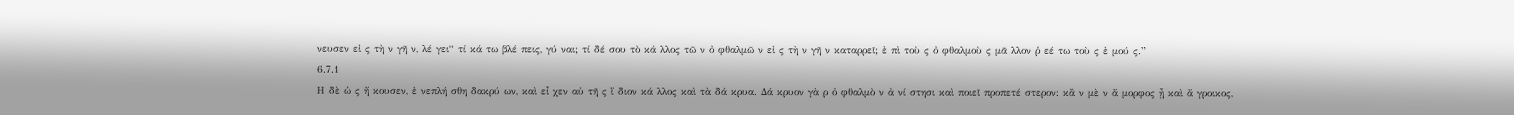νευσεν εἰ ς τὴ ν γῆ ν, λέ γει“ τί κά τω βλέ πεις, γύ ναι; τί δέ σου τὸ κά λλος τῶ ν ὀ φθαλμῶ ν εἰ ς τὴ ν γῆ ν καταρρεῖ; ἐ πὶ τοὺ ς ὀ φθαλμοὺ ς μᾶ λλον ῥ εέ τω τοὺ ς ἐ μού ς.”
6.7.1
Η δὲ ὡ ς ἤ κουσεν, ἐ νεπλή σθη δακρύ ων, καὶ εἶ χεν αὐ τῆ ς ἴ διον κά λλος καὶ τὰ δά κρυα. Δά κρυον γὰ ρ ὀ φθαλμὸ ν ἀ νί στησι καὶ ποιεῖ προπετέ στερον: κἂ ν μὲ ν ἄ μορφος ᾖ καὶ ἄ γροικος,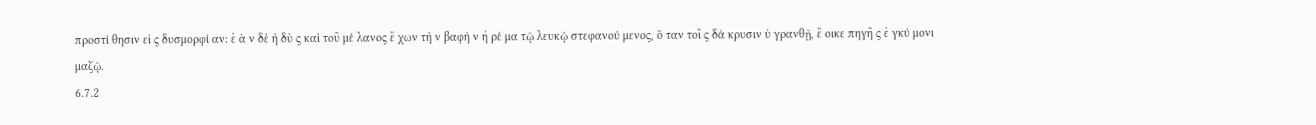προστί θησιν εἰ ς δυσμορφί αν: ἐ ὰ ν δὲ ἡ δὺ ς καὶ τοῦ μέ λανος ἔ χων τὴ ν βαφὴ ν ἠ ρέ μα τῷ λευκῷ στεφανού μενος, ὅ ταν τοῖ ς δά κρυσιν ὑ γρανθῇ, ἔ οικε πηγῆ ς ἐ γκύ μονι μαζῷ.
6.7.2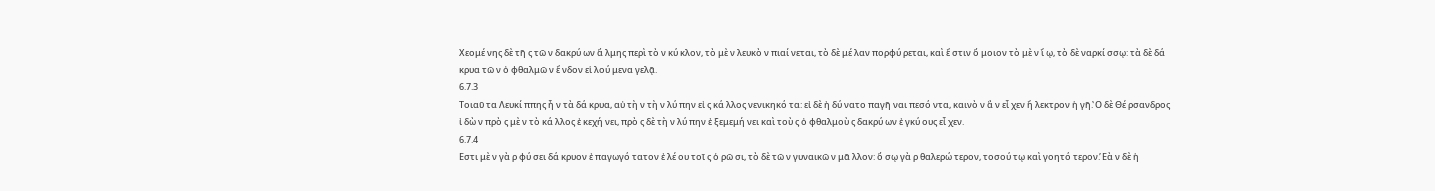Χεομέ νης δὲ τῆ ς τῶ ν δακρύ ων ἅ λμης περὶ τὸ ν κύ κλον, τὸ μὲ ν λευκὸ ν πιαί νεται, τὸ δὲ μέ λαν πορφύ ρεται, καὶ ἔ στιν ὅ μοιον τὸ μὲ ν ἴ ῳ, τὸ δὲ ναρκί σσῳ: τὰ δὲ δά κρυα τῶ ν ὀ φθαλμῶ ν ἔ νδον εἱ λού μενα γελᾷ.
6.7.3
Τοιαῦ τα Λευκί ππης ἦ ν τὰ δά κρυα, αὐ τὴ ν τὴ ν λύ πην εἰ ς κά λλος νενικηκό τα: εἰ δὲ ἠ δύ νατο παγῆ ναι πεσό ντα, καινὸ ν ἂ ν εἶ χεν ἤ λεκτρον ἡ γῆ.̔ Ο δὲ Θέ ρσανδρος ἰ δὼ ν πρὸ ς μὲ ν τὸ κά λλος ἐ κεχή νει, πρὸ ς δὲ τὴ ν λύ πην ἐ ξεμεμή νει καὶ τοὺ ς ὀ φθαλμοὺ ς δακρύ ων ἐ γκύ ους εἶ χεν.
6.7.4
Εστι μὲ ν γὰ ρ φύ σει δά κρυον ἐ παγωγό τατον ἐ λέ ου τοῖ ς ὁ ρῶ σι, τὸ δὲ τῶ ν γυναικῶ ν μᾶ λλον: ὅ σῳ γὰ ρ θαλερώ τερον, τοσού τῳ καὶ γοητό τερον.̓ Εὰ ν δὲ ἡ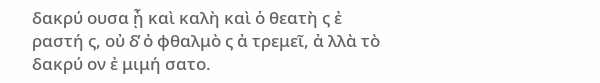δακρύ ουσα ᾖ καὶ καλὴ καὶ ὁ θεατὴ ς ἐ ραστή ς, οὐ δ̓ ὀ φθαλμὸ ς ἀ τρεμεῖ, ἀ λλὰ τὸ δακρύ ον ἐ μιμή σατο.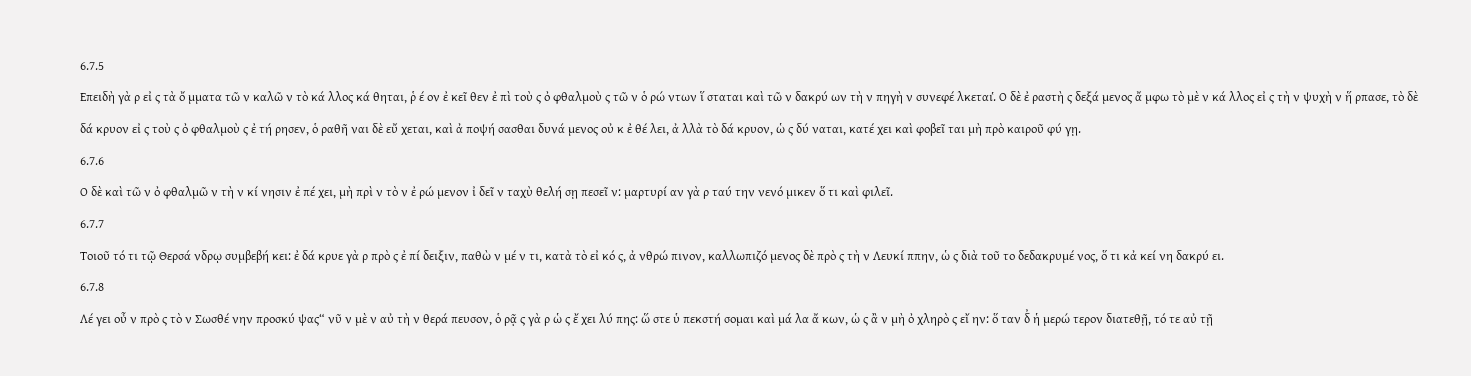6.7.5
Επειδὴ γὰ ρ εἰ ς τὰ ὄ μματα τῶ ν καλῶ ν τὸ κά λλος κά θηται, ῥ έ ον ἐ κεῖ θεν ἐ πὶ τοὺ ς ὀ φθαλμοὺ ς τῶ ν ὁ ρώ ντων ἵ σταται καὶ τῶ ν δακρύ ων τὴ ν πηγὴ ν συνεφέ λκεται.̔ Ο δὲ ἐ ραστὴ ς δεξά μενος ἄ μφω τὸ μὲ ν κά λλος εἰ ς τὴ ν ψυχὴ ν ἥ ρπασε, τὸ δὲ δά κρυον εἰ ς τοὺ ς ὀ φθαλμοὺ ς ἐ τή ρησεν, ὁ ραθῆ ναι δὲ εὔ χεται, καὶ ἀ ποψή σασθαι δυνά μενος οὐ κ ἐ θέ λει, ἀ λλὰ τὸ δά κρυον, ὡ ς δύ ναται, κατέ χει καὶ φοβεῖ ται μὴ πρὸ καιροῦ φύ γῃ.
6.7.6
Ο δὲ καὶ τῶ ν ὀ φθαλμῶ ν τὴ ν κί νησιν ἐ πέ χει, μὴ πρὶ ν τὸ ν ἐ ρώ μενον ἰ δεῖ ν ταχὺ θελή σῃ πεσεῖ ν: μαρτυρί αν γὰ ρ ταύ την νενό μικεν ὅ τι καὶ φιλεῖ.
6.7.7
Τοιοῦ τό τι τῷ Θερσά νδρῳ συμβεβή κει: ἐ δά κρυε γὰ ρ πρὸ ς ἐ πί δειξιν, παθὼ ν μέ ν τι, κατὰ τὸ εἰ κό ς, ἀ νθρώ πινον, καλλωπιζό μενος δὲ πρὸ ς τὴ ν Λευκί ππην, ὡ ς διὰ τοῦ το δεδακρυμέ νος, ὅ τι κἀ κεί νη δακρύ ει.
6.7.8
Λέ γει οὖ ν πρὸ ς τὸ ν Σωσθέ νην προσκύ ψας“ νῦ ν μὲ ν αὐ τὴ ν θερά πευσον, ὁ ρᾷ ς γὰ ρ ὡ ς ἔ χει λύ πης: ὥ στε ὑ πεκστή σομαι καὶ μά λα ἄ κων, ὡ ς ἂ ν μὴ ὀ χληρὸ ς εἴ ην: ὅ ταν δ̓ ἡ μερώ τερον διατεθῇ, τό τε αὐ τῇ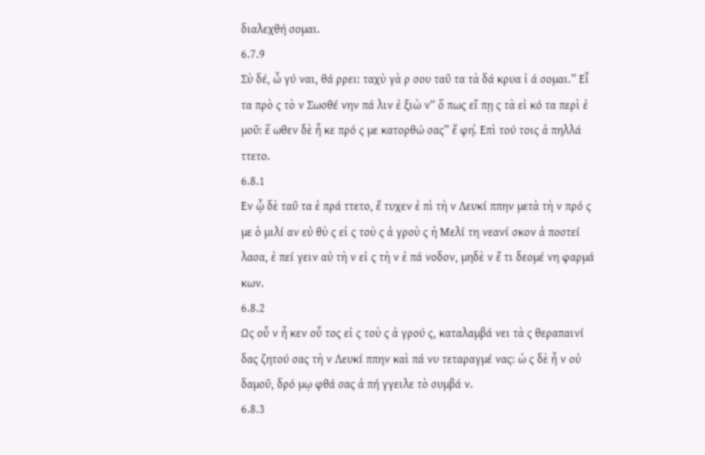διαλεχθή σομαι.
6.7.9
Σὺ δέ, ὦ γύ ναι, θά ρρει: ταχὺ γὰ ρ σου ταῦ τα τὰ δά κρυα ἰ ά σομαι.” Εἶ τα πρὸ ς τὸ ν Σωσθέ νην πά λιν ἐ ξιὼ ν“ ὅ πως εἴ πῃ ς τὰ εἰ κό τα περὶ ἐ μοῦ: ἕ ωθεν δὲ ἧ κε πρό ς με κατορθώ σας” ἔ φη.̓ Επὶ τού τοις ἀ πηλλά ττετο.
6.8.1
Εν ᾧ δὲ ταῦ τα ἐ πρά ττετο, ἔ τυχεν ἐ πὶ τὴ ν Λευκί ππην μετὰ τὴ ν πρό ς με ὁ μιλί αν εὐ θὺ ς εἰ ς τοὺ ς ἀ γροὺ ς ἡ Μελί τη νεανί σκον ἀ ποστεί λασα, ἐ πεί γειν αὐ τὴ ν εἰ ς τὴ ν ἐ πά νοδον, μηδὲ ν ἔ τι δεομέ νη φαρμά κων.
6.8.2
Ως οὖ ν ἧ κεν οὗ τος εἰ ς τοὺ ς ἀ γρού ς, καταλαμβά νει τὰ ς θεραπαινί δας ζητού σας τὴ ν Λευκί ππην καὶ πά νυ τεταραγμέ νας: ὡ ς δὲ ἦ ν οὐ δαμοῦ, δρό μῳ φθά σας ἀ πή γγειλε τὸ συμβά ν.
6.8.3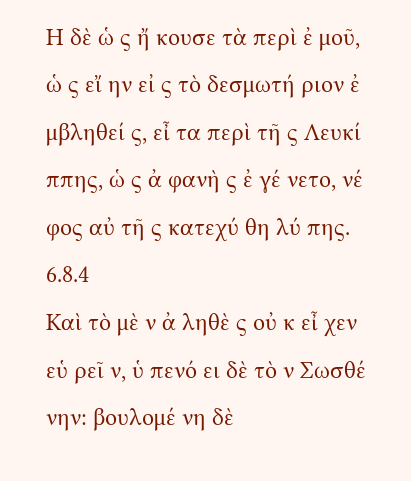Η δὲ ὡ ς ἤ κουσε τὰ περὶ ἐ μοῦ, ὡ ς εἴ ην εἰ ς τὸ δεσμωτή ριον ἐ μβληθεί ς, εἶ τα περὶ τῆ ς Λευκί ππης, ὡ ς ἀ φανὴ ς ἐ γέ νετο, νέ φος αὐ τῆ ς κατεχύ θη λύ πης.
6.8.4
Καὶ τὸ μὲ ν ἀ ληθὲ ς οὐ κ εἶ χεν εὑ ρεῖ ν, ὑ πενό ει δὲ τὸ ν Σωσθέ νην: βουλομέ νη δὲ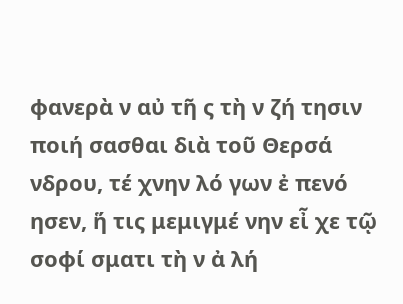φανερὰ ν αὐ τῆ ς τὴ ν ζή τησιν ποιή σασθαι διὰ τοῦ Θερσά νδρου, τέ χνην λό γων ἐ πενό ησεν, ἥ τις μεμιγμέ νην εἶ χε τῷ σοφί σματι τὴ ν ἀ λή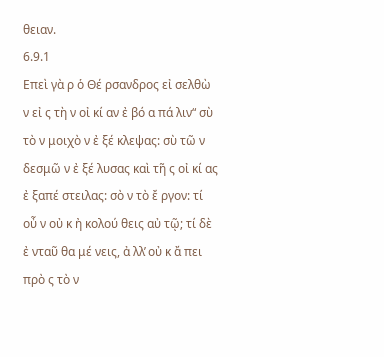θειαν.
6.9.1
Επεὶ γὰ ρ ὁ Θέ ρσανδρος εἰ σελθὼ ν εἰ ς τὴ ν οἰ κί αν ἐ βό α πά λιν“ σὺ τὸ ν μοιχὸ ν ἐ ξέ κλεψας: σὺ τῶ ν δεσμῶ ν ἐ ξέ λυσας καὶ τῆ ς οἰ κί ας ἐ ξαπέ στειλας: σὸ ν τὸ ἔ ργον: τί οὖ ν οὐ κ ἠ κολού θεις αὐ τῷ; τί δὲ ἐ νταῦ θα μέ νεις, ἀ λλ̓ οὐ κ ἄ πει πρὸ ς τὸ ν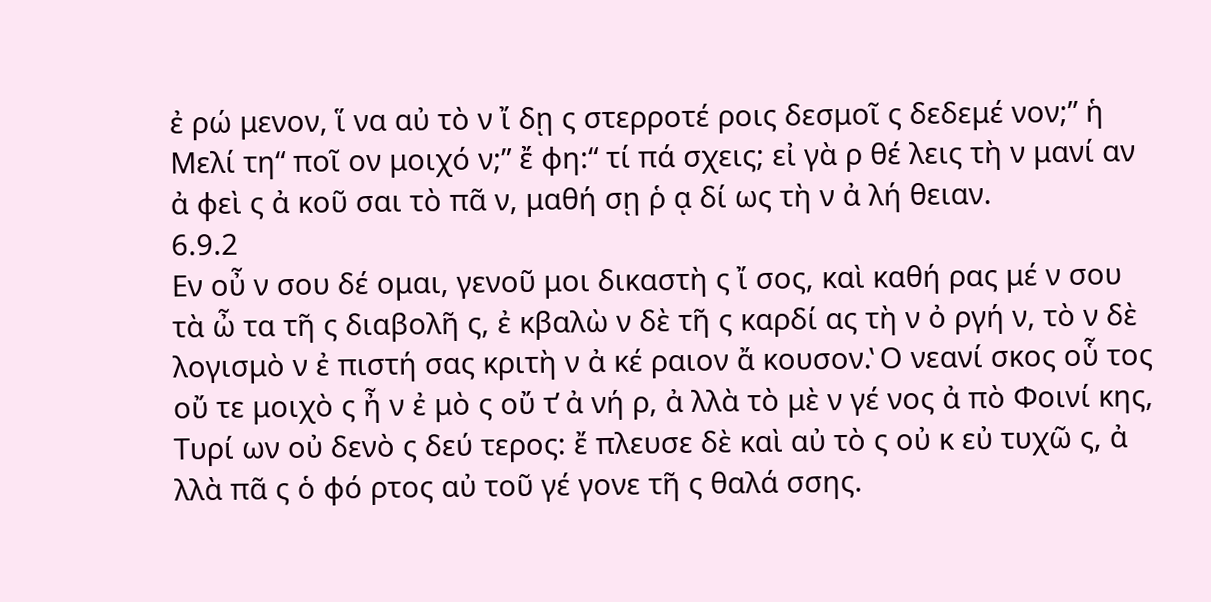ἐ ρώ μενον, ἵ να αὐ τὸ ν ἴ δῃ ς στερροτέ ροις δεσμοῖ ς δεδεμέ νον;” ἡ Μελί τη“ ποῖ ον μοιχό ν;” ἔ φη:“ τί πά σχεις; εἰ γὰ ρ θέ λεις τὴ ν μανί αν ἀ φεὶ ς ἀ κοῦ σαι τὸ πᾶ ν, μαθή σῃ ῥ ᾳ δί ως τὴ ν ἀ λή θειαν.
6.9.2
Εν οὖ ν σου δέ ομαι, γενοῦ μοι δικαστὴ ς ἴ σος, καὶ καθή ρας μέ ν σου τὰ ὦ τα τῆ ς διαβολῆ ς, ἐ κβαλὼ ν δὲ τῆ ς καρδί ας τὴ ν ὀ ργή ν, τὸ ν δὲ λογισμὸ ν ἐ πιστή σας κριτὴ ν ἀ κέ ραιον ἄ κουσον.̔ Ο νεανί σκος οὗ τος οὔ τε μοιχὸ ς ἦ ν ἐ μὸ ς οὔ τ̓ ἀ νή ρ, ἀ λλὰ τὸ μὲ ν γέ νος ἀ πὸ Φοινί κης, Τυρί ων οὐ δενὸ ς δεύ τερος: ἔ πλευσε δὲ καὶ αὐ τὸ ς οὐ κ εὐ τυχῶ ς, ἀ λλὰ πᾶ ς ὁ φό ρτος αὐ τοῦ γέ γονε τῆ ς θαλά σσης.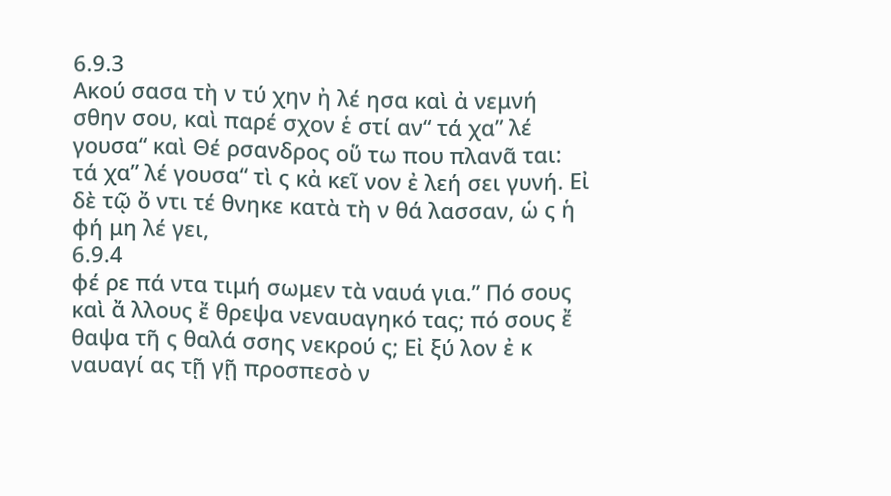6.9.3
Ακού σασα τὴ ν τύ χην ἠ λέ ησα καὶ ἀ νεμνή σθην σου, καὶ παρέ σχον ἑ στί αν“ τά χα” λέ γουσα“ καὶ Θέ ρσανδρος οὕ τω που πλανᾶ ται: τά χα” λέ γουσα“ τὶ ς κἀ κεῖ νον ἐ λεή σει γυνή. Εἰ δὲ τῷ ὄ ντι τέ θνηκε κατὰ τὴ ν θά λασσαν, ὡ ς ἡ φή μη λέ γει,
6.9.4
φέ ρε πά ντα τιμή σωμεν τὰ ναυά για.” Πό σους καὶ ἄ λλους ἔ θρεψα νεναυαγηκό τας; πό σους ἔ θαψα τῆ ς θαλά σσης νεκρού ς; Εἰ ξύ λον ἐ κ ναυαγί ας τῇ γῇ προσπεσὸ ν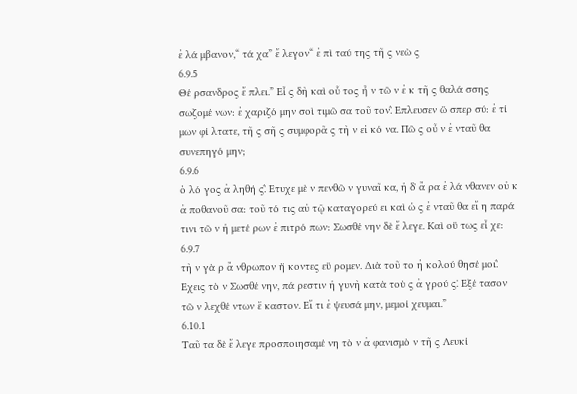ἐ λά μβανον,“ τά χα” ἔ λεγον“ ἐ πὶ ταύ της τῆ ς νεὼ ς
6.9.5
Θέ ρσανδρος ἔ πλει.” Εἷ ς δὴ καὶ οὗ τος ἦ ν τῶ ν ἐ κ τῆ ς θαλά σσης σωζομέ νων: ἐ χαριζό μην σοὶ τιμῶ σα τοῦ τον.̓́ Επλευσεν ὥ σπερ σύ: ἐ τί μων φί λτατε, τῆ ς σῆ ς συμφορᾶ ς τὴ ν εἰ κό να. Πῶ ς οὖ ν ἐ νταῦ θα συνεπηγό μην;
6.9.6
ὁ λό γος ἀ ληθή ς.̓́ Ετυχε μὲ ν πενθῶ ν γυναῖ κα, ἡ δ̓ ἄ ρα ἐ λά νθανεν οὐ κ ἀ ποθανοῦ σα: τοῦ τό τις αὐ τῷ καταγορεύ ει καὶ ὡ ς ἐ νταῦ θα εἴ η παρά τινι τῶ ν ἡ μετέ ρων ἐ πιτρό πων: Σωσθέ νην δὲ ἔ λεγε. Καὶ οὕ τως εἶ χε:
6.9.7
τὴ ν γὰ ρ ἄ νθρωπον ἥ κοντες εὕ ρομεν. Διὰ τοῦ το ἠ κολού θησέ μοι.̓́ Εχεις τὸ ν Σωσθέ νην, πά ρεστιν ἡ γυνὴ κατὰ τοὺ ς ἀ γρού ς.̓ Εξέ τασον τῶ ν λεχθέ ντων ἕ καστον. Εἴ τι ἐ ψευσά μην, μεμοί χευμαι.”
6.10.1
Ταῦ τα δὲ ἔ λεγε προσποιησαμέ νη τὸ ν ἀ φανισμὸ ν τῆ ς Λευκί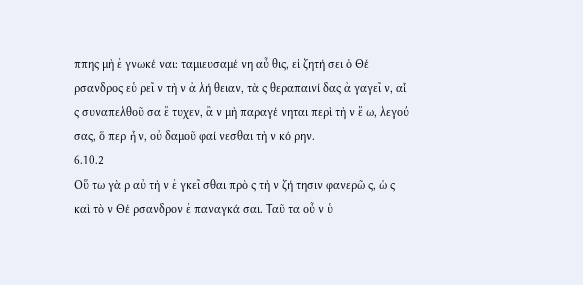ππης μὴ ἐ γνωκέ ναι: ταμιευσαμέ νη αὖ θις, εἰ ζητή σει ὁ Θέ ρσανδρος εὑ ρεῖ ν τὴ ν ἀ λή θειαν, τὰ ς θεραπαινί δας ἀ γαγεῖ ν, αἷ ς συναπελθοῦ σα ἔ τυχεν, ἂ ν μὴ παραγέ νηται περὶ τὴ ν ἕ ω, λεγού σας, ὅ περ ἦ ν, οὐ δαμοῦ φαί νεσθαι τὴ ν κό ρην.
6.10.2
Οὕ τω γὰ ρ αὐ τὴ ν ἐ γκεῖ σθαι πρὸ ς τὴ ν ζή τησιν φανερῶ ς, ὡ ς καὶ τὸ ν Θέ ρσανδρον ἐ παναγκά σαι. Ταῦ τα οὖ ν ὑ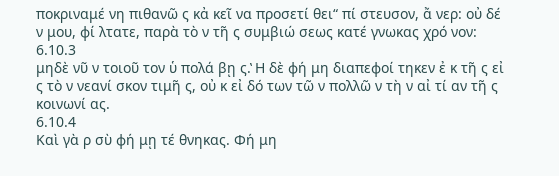ποκριναμέ νη πιθανῶ ς κἀ κεῖ να προσετί θει“ πί στευσον, ἄ νερ: οὐ δέ ν μου, φί λτατε, παρὰ τὸ ν τῆ ς συμβιώ σεως κατέ γνωκας χρό νον:
6.10.3
μηδὲ νῦ ν τοιοῦ τον ὑ πολά βῃ ς.̔ Η δὲ φή μη διαπεφοί τηκεν ἐ κ τῆ ς εἰ ς τὸ ν νεανί σκον τιμῆ ς, οὐ κ εἰ δό των τῶ ν πολλῶ ν τὴ ν αἰ τί αν τῆ ς κοινωνί ας.
6.10.4
Καὶ γὰ ρ σὺ φή μῃ τέ θνηκας. Φή μη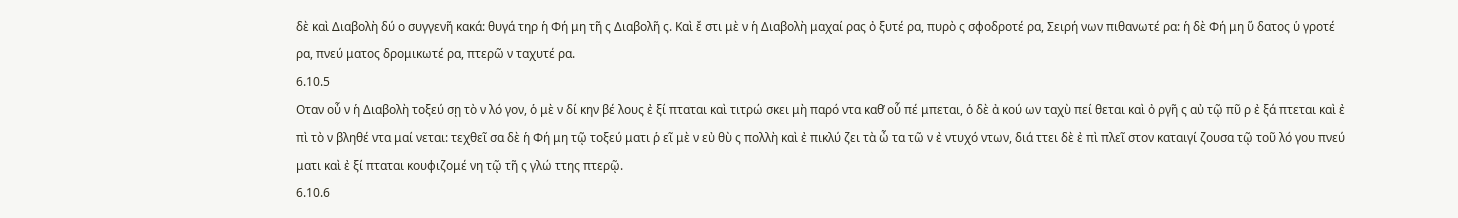δὲ καὶ Διαβολὴ δύ ο συγγενῆ κακά: θυγά τηρ ἡ Φή μη τῆ ς Διαβολῆ ς. Καὶ ἔ στι μὲ ν ἡ Διαβολὴ μαχαί ρας ὀ ξυτέ ρα, πυρὸ ς σφοδροτέ ρα, Σειρή νων πιθανωτέ ρα: ἡ δὲ Φή μη ὕ δατος ὑ γροτέ ρα, πνεύ ματος δρομικωτέ ρα, πτερῶ ν ταχυτέ ρα.
6.10.5
Οταν οὖ ν ἡ Διαβολὴ τοξεύ σῃ τὸ ν λό γον, ὁ μὲ ν δί κην βέ λους ἐ ξί πταται καὶ τιτρώ σκει μὴ παρό ντα καθ̓ οὗ πέ μπεται, ὁ δὲ ἀ κού ων ταχὺ πεί θεται καὶ ὀ ργῆ ς αὐ τῷ πῦ ρ ἐ ξά πτεται καὶ ἐ πὶ τὸ ν βληθέ ντα μαί νεται: τεχθεῖ σα δὲ ἡ Φή μη τῷ τοξεύ ματι ῥ εῖ μὲ ν εὐ θὺ ς πολλὴ καὶ ἐ πικλύ ζει τὰ ὦ τα τῶ ν ἐ ντυχό ντων, διά ττει δὲ ἐ πὶ πλεῖ στον καταιγί ζουσα τῷ τοῦ λό γου πνεύ ματι καὶ ἐ ξί πταται κουφιζομέ νη τῷ τῆ ς γλώ ττης πτερῷ.
6.10.6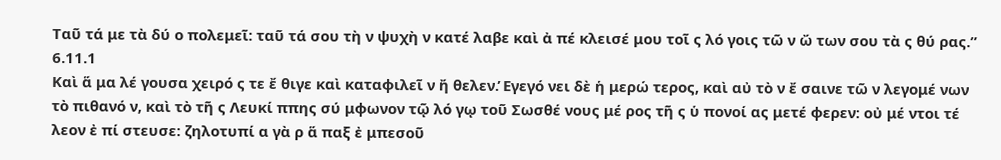Ταῦ τά με τὰ δύ ο πολεμεῖ: ταῦ τά σου τὴ ν ψυχὴ ν κατέ λαβε καὶ ἀ πέ κλεισέ μου τοῖ ς λό γοις τῶ ν ὤ των σου τὰ ς θύ ρας.”
6.11.1
Καὶ ἅ μα λέ γουσα χειρό ς τε ἔ θιγε καὶ καταφιλεῖ ν ἤ θελεν.̓ Εγεγό νει δὲ ἡ μερώ τερος, καὶ αὐ τὸ ν ἔ σαινε τῶ ν λεγομέ νων τὸ πιθανό ν, καὶ τὸ τῆ ς Λευκί ππης σύ μφωνον τῷ λό γῳ τοῦ Σωσθέ νους μέ ρος τῆ ς ὑ πονοί ας μετέ φερεν: οὐ μέ ντοι τέ λεον ἐ πί στευσε: ζηλοτυπί α γὰ ρ ἅ παξ ἐ μπεσοῦ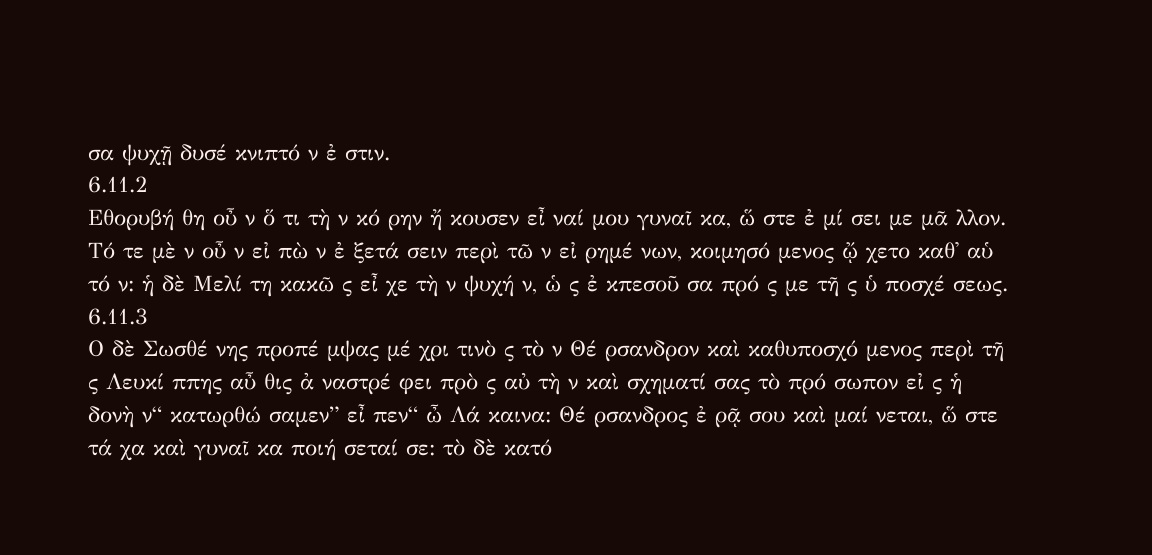σα ψυχῇ δυσέ κνιπτό ν ἐ στιν.
6.11.2
Εθορυβή θη οὖ ν ὅ τι τὴ ν κό ρην ἤ κουσεν εἶ ναί μου γυναῖ κα, ὥ στε ἐ μί σει με μᾶ λλον. Τό τε μὲ ν οὖ ν εἰ πὼ ν ἐ ξετά σειν περὶ τῶ ν εἰ ρημέ νων, κοιμησό μενος ᾤ χετο καθ̓ αὑ τό ν: ἡ δὲ Μελί τη κακῶ ς εἶ χε τὴ ν ψυχή ν, ὡ ς ἐ κπεσοῦ σα πρό ς με τῆ ς ὑ ποσχέ σεως.
6.11.3
Ο δὲ Σωσθέ νης προπέ μψας μέ χρι τινὸ ς τὸ ν Θέ ρσανδρον καὶ καθυποσχό μενος περὶ τῆ ς Λευκί ππης αὖ θις ἀ ναστρέ φει πρὸ ς αὐ τὴ ν καὶ σχηματί σας τὸ πρό σωπον εἰ ς ἡ δονὴ ν“ κατωρθώ σαμεν” εἶ πεν“ ὦ Λά καινα: Θέ ρσανδρος ἐ ρᾷ σου καὶ μαί νεται, ὥ στε τά χα καὶ γυναῖ κα ποιή σεταί σε: τὸ δὲ κατό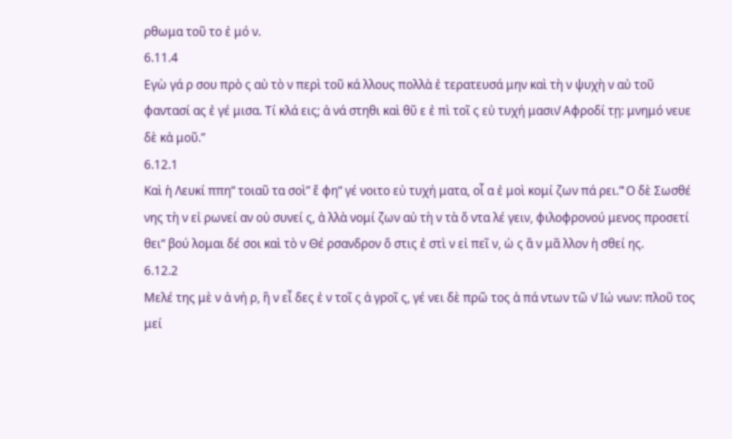ρθωμα τοῦ το ἐ μό ν.
6.11.4
Εγὼ γά ρ σου πρὸ ς αὐ τὸ ν περὶ τοῦ κά λλους πολλὰ ἐ τερατευσά μην καὶ τὴ ν ψυχὴ ν αὐ τοῦ φαντασί ας ἐ γέ μισα. Τί κλά εις; ἀ νά στηθι καὶ θῦ ε ἐ πὶ τοῖ ς εὐ τυχή μασιν̓ Αφροδί τῃ: μνημό νευε δὲ κἀ μοῦ.”
6.12.1
Καὶ ἡ Λευκί ππη“ τοιαῦ τα σοὶ” ἔ φη“ γέ νοιτο εὐ τυχή ματα, οἷ α ἐ μοὶ κομί ζων πά ρει.”̔ Ο δὲ Σωσθέ νης τὴ ν εἰ ρωνεί αν οὐ συνεί ς, ἀ λλὰ νομί ζων αὐ τὴ ν τὰ ὄ ντα λέ γειν, φιλοφρονού μενος προσετί θει“ βού λομαι δέ σοι καὶ τὸ ν Θέ ρσανδρον ὅ στις ἐ στὶ ν εἰ πεῖ ν, ὡ ς ἂ ν μᾶ λλον ἡ σθεί ης.
6.12.2
Μελέ της μὲ ν ἀ νή ρ, ἣ ν εἶ δες ἐ ν τοῖ ς ἀ γροῖ ς, γέ νει δὲ πρῶ τος ἁ πά ντων τῶ ν̓ Ιώ νων: πλοῦ τος μεί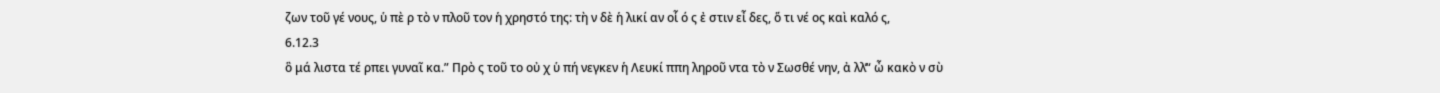ζων τοῦ γέ νους, ὑ πὲ ρ τὸ ν πλοῦ τον ἡ χρηστό της: τὴ ν δὲ ἡ λικί αν οἷ ό ς ἐ στιν εἶ δες, ὅ τι νέ ος καὶ καλό ς,
6.12.3
ὃ μά λιστα τέ ρπει γυναῖ κα.” Πρὸ ς τοῦ το οὐ χ ὑ πή νεγκεν ἡ Λευκί ππη ληροῦ ντα τὸ ν Σωσθέ νην, ἀ λλ̓“ ὦ κακὸ ν σὺ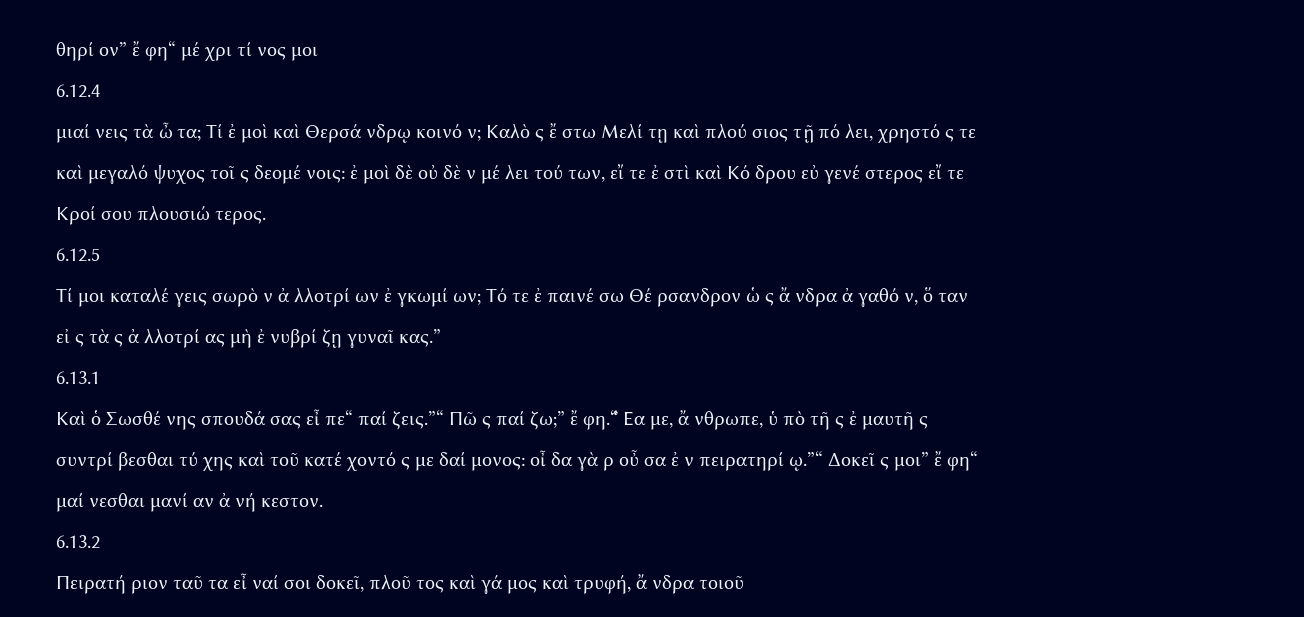θηρί ον” ἔ φη“ μέ χρι τί νος μοι
6.12.4
μιαί νεις τὰ ὦ τα; Τί ἐ μοὶ καὶ Θερσά νδρῳ κοινό ν; Καλὸ ς ἔ στω Μελί τῃ καὶ πλού σιος τῇ πό λει, χρηστό ς τε καὶ μεγαλό ψυχος τοῖ ς δεομέ νοις: ἐ μοὶ δὲ οὐ δὲ ν μέ λει τού των, εἴ τε ἐ στὶ καὶ Κό δρου εὐ γενέ στερος εἴ τε Κροί σου πλουσιώ τερος.
6.12.5
Τί μοι καταλέ γεις σωρὸ ν ἀ λλοτρί ων ἐ γκωμί ων; Τό τε ἐ παινέ σω Θέ ρσανδρον ὡ ς ἄ νδρα ἀ γαθό ν, ὅ ταν εἰ ς τὰ ς ἀ λλοτρί ας μὴ ἐ νυβρί ζῃ γυναῖ κας.”
6.13.1
Καὶ ὁ Σωσθέ νης σπουδά σας εἶ πε“ παί ζεις.”“ Πῶ ς παί ζω;” ἔ φη.“̓́ Εα με, ἄ νθρωπε, ὑ πὸ τῆ ς ἐ μαυτῆ ς συντρί βεσθαι τύ χης καὶ τοῦ κατέ χοντό ς με δαί μονος: οἶ δα γὰ ρ οὖ σα ἐ ν πειρατηρί ῳ.”“ Δοκεῖ ς μοι” ἔ φη“ μαί νεσθαι μανί αν ἀ νή κεστον.
6.13.2
Πειρατή ριον ταῦ τα εἶ ναί σοι δοκεῖ, πλοῦ τος καὶ γά μος καὶ τρυφή, ἄ νδρα τοιοῦ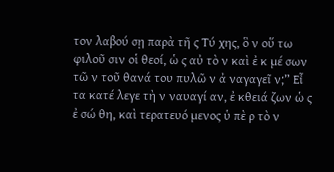τον λαβού σῃ παρὰ τῆ ς Τύ χης, ὃ ν οὕ τω φιλοῦ σιν οἱ θεοί, ὡ ς αὐ τὸ ν καὶ ἐ κ μέ σων τῶ ν τοῦ θανά του πυλῶ ν ἀ ναγαγεῖ ν;” Εἶ τα κατέ λεγε τὴ ν ναυαγί αν, ἐ κθειά ζων ὡ ς ἐ σώ θη, καὶ τερατευό μενος ὑ πὲ ρ τὸ ν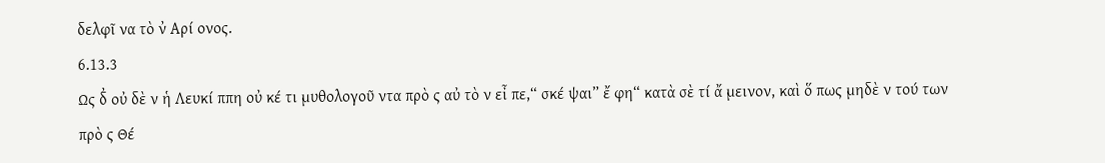δελφῖ να τὸ ν̓ Αρί ονος.
6.13.3
Ως δ̓ οὐ δὲ ν ἡ Λευκί ππη οὐ κέ τι μυθολογοῦ ντα πρὸ ς αὐ τὸ ν εἶ πε,“ σκέ ψαι” ἔ φη“ κατὰ σὲ τί ἄ μεινον, καὶ ὅ πως μηδὲ ν τού των πρὸ ς Θέ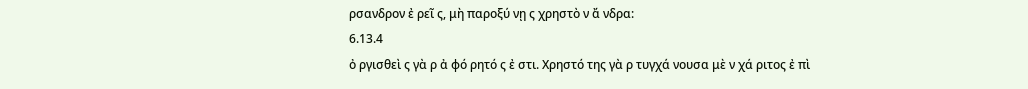ρσανδρον ἐ ρεῖ ς, μὴ παροξύ νῃ ς χρηστὸ ν ἄ νδρα:
6.13.4
ὀ ργισθεὶ ς γὰ ρ ἀ φό ρητό ς ἐ στι. Χρηστό της γὰ ρ τυγχά νουσα μὲ ν χά ριτος ἐ πὶ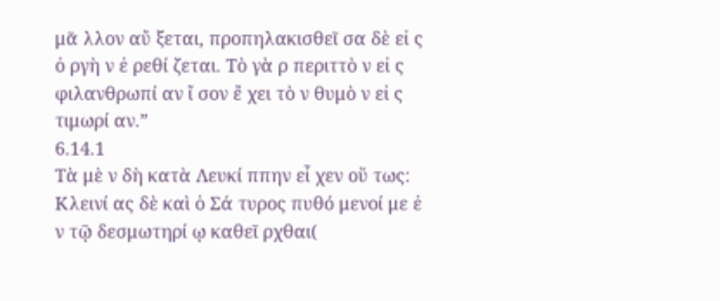μᾶ λλον αὔ ξεται, προπηλακισθεῖ σα δὲ εἰ ς ὀ ργὴ ν ἐ ρεθί ζεται. Τὸ γὰ ρ περιττὸ ν εἰ ς φιλανθρωπί αν ἴ σον ἔ χει τὸ ν θυμὸ ν εἰ ς τιμωρί αν.”
6.14.1
Τὰ μὲ ν δὴ κατὰ Λευκί ππην εἶ χεν οὕ τως: Κλεινί ας δὲ καὶ ὁ Σά τυρος πυθό μενοί με ἐ ν τῷ δεσμωτηρί ῳ καθεῖ ρχθαι(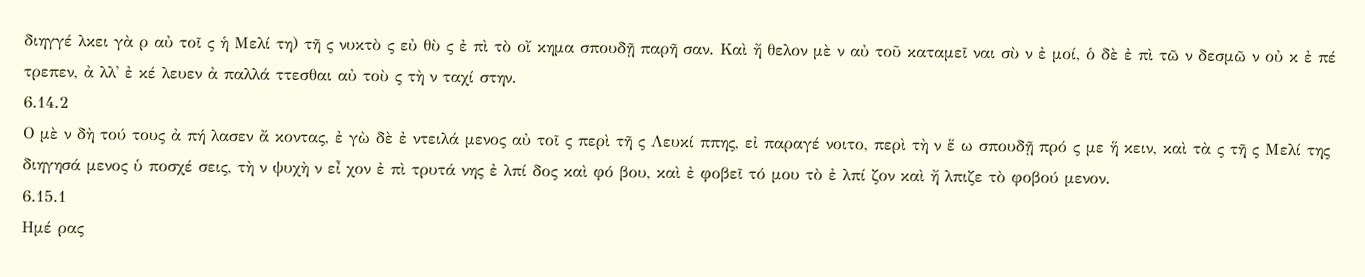διηγγέ λκει γὰ ρ αὐ τοῖ ς ἡ Μελί τη) τῆ ς νυκτὸ ς εὐ θὺ ς ἐ πὶ τὸ οἴ κημα σπουδῇ παρῆ σαν. Καὶ ἤ θελον μὲ ν αὐ τοῦ καταμεῖ ναι σὺ ν ἐ μοί, ὁ δὲ ἐ πὶ τῶ ν δεσμῶ ν οὐ κ ἐ πέ τρεπεν, ἀ λλ̓ ἐ κέ λευεν ἀ παλλά ττεσθαι αὐ τοὺ ς τὴ ν ταχί στην.
6.14.2
Ο μὲ ν δὴ τού τους ἀ πή λασεν ἄ κοντας, ἐ γὼ δὲ ἐ ντειλά μενος αὐ τοῖ ς περὶ τῆ ς Λευκί ππης, εἰ παραγέ νοιτο, περὶ τὴ ν ἕ ω σπουδῇ πρό ς με ἥ κειν, καὶ τὰ ς τῆ ς Μελί της διηγησά μενος ὑ ποσχέ σεις, τὴ ν ψυχὴ ν εἶ χον ἐ πὶ τρυτά νης ἐ λπί δος καὶ φό βου, καὶ ἐ φοβεῖ τό μου τὸ ἐ λπί ζον καὶ ἤ λπιζε τὸ φοβού μενον.
6.15.1
Ημέ ρας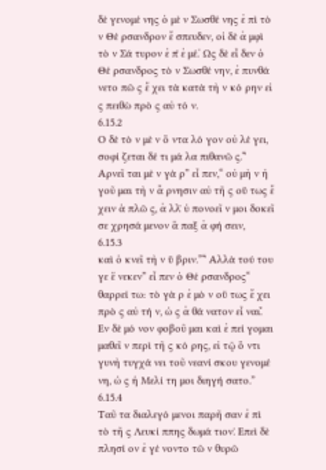δὲ γενομέ νης ὁ μὲ ν Σωσθέ νης ἐ πὶ τὸ ν Θέ ρσανδρον ἔ σπευδεν, οἱ δὲ ἀ μφὶ τὸ ν Σά τυρον ἐ π̓ ἐ μέ.̔ Ως δὲ εἶ δεν ὁ Θέ ρσανδρος τὸ ν Σωσθέ νην, ἐ πυνθά νετο πῶ ς ἔ χει τὰ κατὰ τὴ ν κό ρην εἰ ς πειθὼ πρὸ ς αὐ τό ν.
6.15.2
Ο δὲ τὸ ν μὲ ν ὄ ντα λό γον οὐ λέ γει, σοφί ζεται δέ τι μά λα πιθανῶ ς.“̓ Αρνεῖ ται μὲ ν γὰ ρ” εἶ πεν,“ οὐ μὴ ν ἡ γοῦ μαι τὴ ν ἄ ρνησιν αὐ τῆ ς οὕ τως ἔ χειν ἁ πλῶ ς, ἀ λλ̓ ὑ πονοεῖ ν μοι δοκεῖ σε χρησά μενον ἅ παξ ἀ φή σειν,
6.15.3
καὶ ὀ κνεῖ τὴ ν ὕ βριν.”“̓ Αλλὰ τού του γε ἕ νεκεν” εἶ πεν ὁ Θέ ρσανδρος“ θαρρεί τω: τὸ γὰ ρ ἐ μὸ ν οὕ τως ἔ χει πρὸ ς αὐ τή ν, ὡ ς ἀ θά νατον εἶ ναι.̔̀ Εν δὲ μό νον φοβοῦ μαι καὶ ἐ πεί γομαι μαθεῖ ν περὶ τῆ ς κό ρης, εἰ τῷ ὄ ντι γυνὴ τυγχά νει τοῦ νεανί σκου γενομέ νη, ὡ ς ἡ Μελί τη μοι διηγή σατο.”
6.15.4
Ταῦ τα διαλεγό μενοι παρῆ σαν ἐ πὶ τὸ τῆ ς Λευκί ππης δωμά τιον.̓ Επεὶ δὲ πλησί ον ἐ γέ νοντο τῶ ν θυρῶ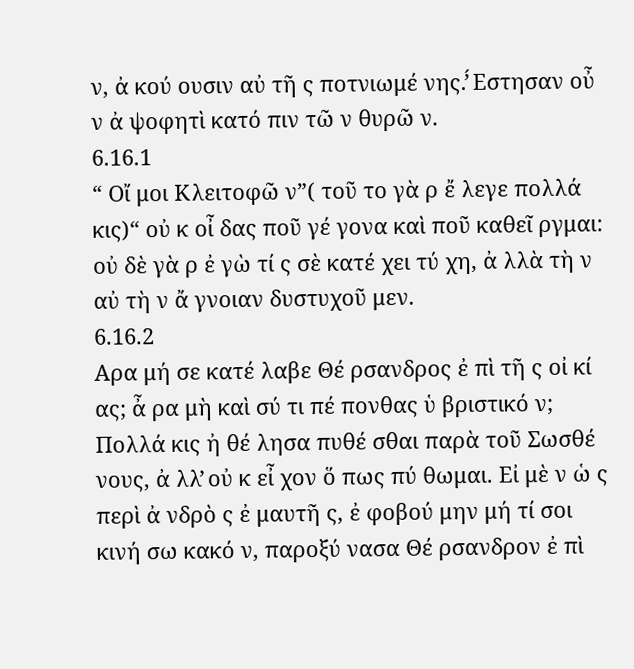ν, ἀ κού ουσιν αὐ τῆ ς ποτνιωμέ νης.̓́ Εστησαν οὖ ν ἀ ψοφητὶ κατό πιν τῶ ν θυρῶ ν.
6.16.1
“ Οἴ μοι Κλειτοφῶ ν”( τοῦ το γὰ ρ ἔ λεγε πολλά κις)“ οὐ κ οἶ δας ποῦ γέ γονα καὶ ποῦ καθεῖ ργμαι: οὐ δὲ γὰ ρ ἐ γὼ τί ς σὲ κατέ χει τύ χη, ἀ λλὰ τὴ ν αὐ τὴ ν ἄ γνοιαν δυστυχοῦ μεν.
6.16.2
Αρα μή σε κατέ λαβε Θέ ρσανδρος ἐ πὶ τῆ ς οἰ κί ας; ἆ ρα μὴ καὶ σύ τι πέ πονθας ὑ βριστικό ν; Πολλά κις ἠ θέ λησα πυθέ σθαι παρὰ τοῦ Σωσθέ νους, ἀ λλ̓ οὐ κ εἶ χον ὅ πως πύ θωμαι. Εἰ μὲ ν ὡ ς περὶ ἀ νδρὸ ς ἐ μαυτῆ ς, ἐ φοβού μην μή τί σοι κινή σω κακό ν, παροξύ νασα Θέ ρσανδρον ἐ πὶ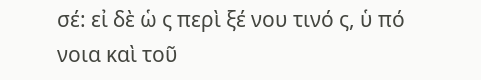σέ: εἰ δὲ ὡ ς περὶ ξέ νου τινό ς, ὑ πό νοια καὶ τοῦ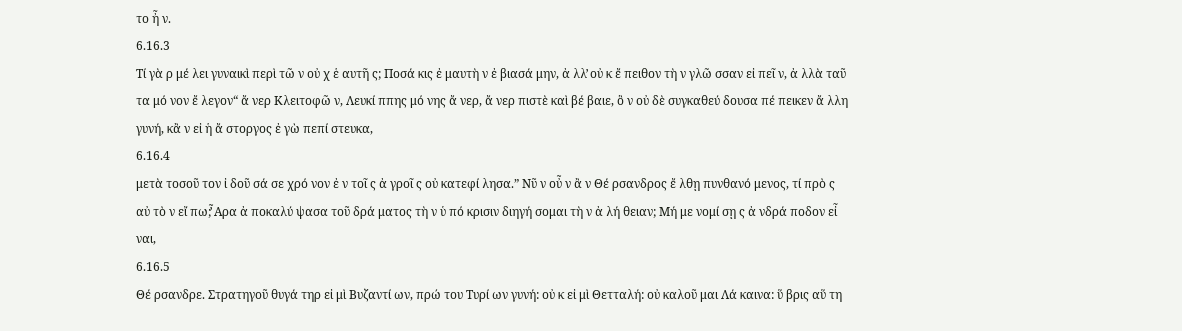το ἦ ν.
6.16.3
Τί γὰ ρ μέ λει γυναικὶ περὶ τῶ ν οὐ χ ἑ αυτῆ ς; Ποσά κις ἐ μαυτὴ ν ἐ βιασά μην, ἀ λλ̓ οὐ κ ἔ πειθον τὴ ν γλῶ σσαν εἰ πεῖ ν, ἀ λλὰ ταῦ τα μό νον ἔ λεγον“ ἄ νερ Κλειτοφῶ ν, Λευκί ππης μό νης ἄ νερ, ἄ νερ πιστὲ καὶ βέ βαιε, ὃ ν οὐ δὲ συγκαθεύ δουσα πέ πεικεν ἄ λλη γυνή, κἂ ν εἰ ἡ ἄ στοργος ἐ γὼ πεπί στευκα,
6.16.4
μετὰ τοσοῦ τον ἰ δοῦ σά σε χρό νον ἐ ν τοῖ ς ἀ γροῖ ς οὐ κατεφί λησα.” Νῦ ν οὖ ν ἂ ν Θέ ρσανδρος ἔ λθῃ πυνθανό μενος, τί πρὸ ς αὐ τὸ ν εἴ πω;̓͂ Αρα ἀ ποκαλύ ψασα τοῦ δρά ματος τὴ ν ὑ πό κρισιν διηγή σομαι τὴ ν ἀ λή θειαν; Μή με νομί σῃ ς ἀ νδρά ποδον εἶ ναι,
6.16.5
Θέ ρσανδρε. Στρατηγοῦ θυγά τηρ εἰ μὶ Βυζαντί ων, πρώ του Τυρί ων γυνή: οὐ κ εἰ μὶ Θετταλή: οὐ καλοῦ μαι Λά καινα: ὕ βρις αὕ τη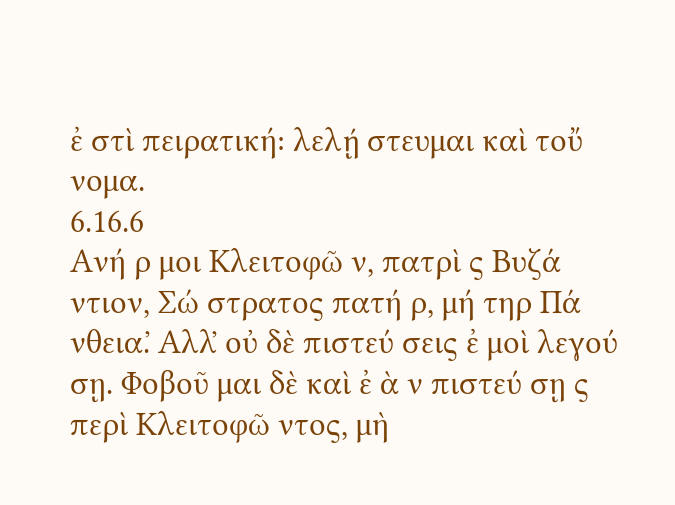ἐ στὶ πειρατική: λελῄ στευμαι καὶ τοὔ νομα.
6.16.6
Ανή ρ μοι Κλειτοφῶ ν, πατρὶ ς Βυζά ντιον, Σώ στρατος πατή ρ, μή τηρ Πά νθεια.̓ Αλλ̓ οὐ δὲ πιστεύ σεις ἐ μοὶ λεγού σῃ. Φοβοῦ μαι δὲ καὶ ἐ ὰ ν πιστεύ σῃ ς περὶ Κλειτοφῶ ντος, μὴ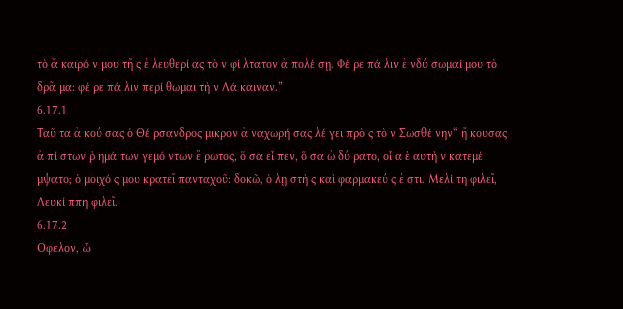τὸ ἄ καιρό ν μου τῆ ς ἐ λευθερί ας τὸ ν φί λτατον ἀ πολέ σῃ. Φέ ρε πά λιν ἐ νδύ σωμαί μου τὸ δρᾶ μα: φέ ρε πά λιν περί θωμαι τὴ ν Λά καιναν.”
6.17.1
Ταῦ τα ἀ κού σας ὁ Θέ ρσανδρος μικρον ἀ ναχωρή σας λέ γει πρὸ ς τὸ ν Σωσθέ νην“ ἤ κουσας ἀ πί στων ῥ ημά των γεμό ντων ἔ ρωτος, ὅ σα εἶ πεν, ὅ σα ὠ δύ ρατο, οἷ α ἑ αυτὴ ν κατεμέ μψατο; ὁ μοιχό ς μου κρατεῖ πανταχοῦ: δοκῶ, ὁ λῃ στὴ ς καὶ φαρμακεύ ς ἐ στι. Μελί τη φιλεῖ, Λευκί ππη φιλεῖ.
6.17.2
Οφελον, ὦ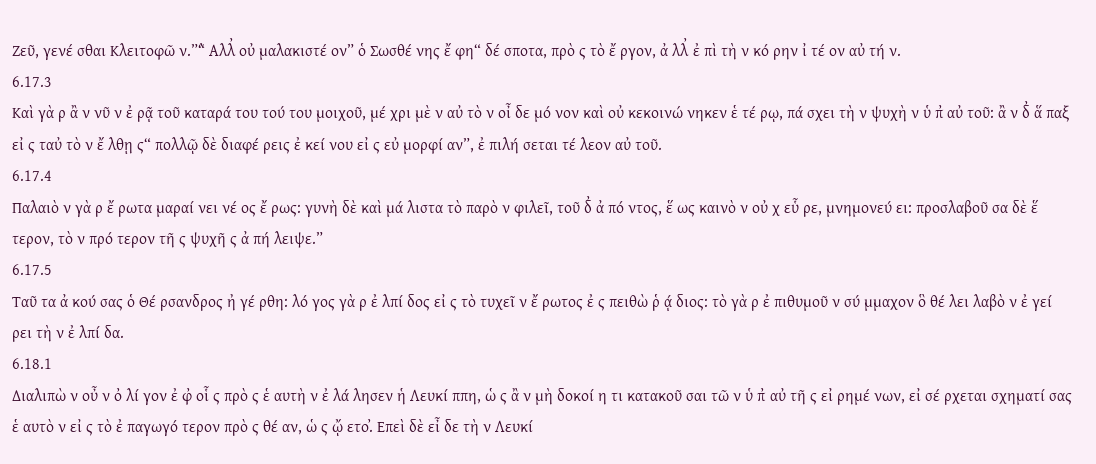Ζεῦ, γενέ σθαι Κλειτοφῶ ν.”“̓ Αλλ̓ οὐ μαλακιστέ ον” ὁ Σωσθέ νης ἔ φη“ δέ σποτα, πρὸ ς τὸ ἔ ργον, ἀ λλ̓ ἐ πὶ τὴ ν κό ρην ἰ τέ ον αὐ τή ν.
6.17.3
Καὶ γὰ ρ ἂ ν νῦ ν ἐ ρᾷ τοῦ καταρά του τού του μοιχοῦ, μέ χρι μὲ ν αὐ τὸ ν οἶ δε μό νον καὶ οὐ κεκοινώ νηκεν ἑ τέ ρῳ, πά σχει τὴ ν ψυχὴ ν ὑ π̓ αὐ τοῦ: ἂ ν δ̓ ἅ παξ εἰ ς ταὐ τὸ ν ἔ λθῃ ς“ πολλῷ δὲ διαφέ ρεις ἐ κεί νου εἰ ς εὐ μορφί αν”, ἐ πιλή σεται τέ λεον αὐ τοῦ.
6.17.4
Παλαιὸ ν γὰ ρ ἔ ρωτα μαραί νει νέ ος ἔ ρως: γυνὴ δὲ καὶ μά λιστα τὸ παρὸ ν φιλεῖ, τοῦ δ̓ ἀ πό ντος, ἕ ως καινὸ ν οὐ χ εὗ ρε, μνημονεύ ει: προσλαβοῦ σα δὲ ἕ τερον, τὸ ν πρό τερον τῆ ς ψυχῆ ς ἀ πή λειψε.”
6.17.5
Ταῦ τα ἀ κού σας ὁ Θέ ρσανδρος ἠ γέ ρθη: λό γος γὰ ρ ἐ λπί δος εἰ ς τὸ τυχεῖ ν ἔ ρωτος ἐ ς πειθὼ ῥ ᾴ διος: τὸ γὰ ρ ἐ πιθυμοῦ ν σύ μμαχον ὃ θέ λει λαβὸ ν ἐ γεί ρει τὴ ν ἐ λπί δα.
6.18.1
Διαλιπὼ ν οὖ ν ὀ λί γον ἐ φ̓ οἷ ς πρὸ ς ἑ αυτὴ ν ἐ λά λησεν ἡ Λευκί ππη, ὡ ς ἂ ν μὴ δοκοί η τι κατακοῦ σαι τῶ ν ὑ π̓ αὐ τῆ ς εἰ ρημέ νων, εἰ σέ ρχεται σχηματί σας ἑ αυτὸ ν εἰ ς τὸ ἐ παγωγό τερον πρὸ ς θέ αν, ὡ ς ᾤ ετο.̓ Επεὶ δὲ εἶ δε τὴ ν Λευκί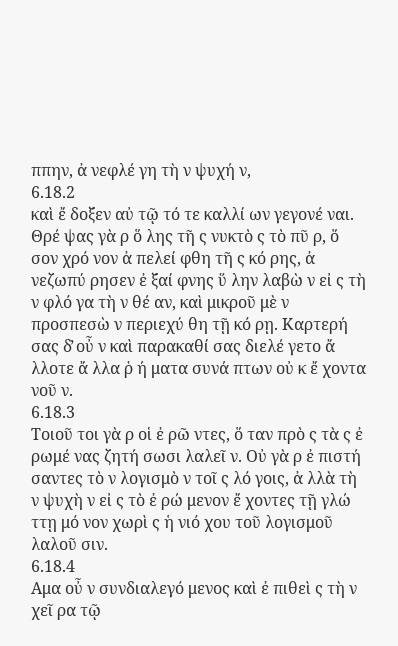ππην, ἀ νεφλέ γη τὴ ν ψυχή ν,
6.18.2
καὶ ἔ δοξεν αὐ τῷ τό τε καλλί ων γεγονέ ναι. Θρέ ψας γὰ ρ ὅ λης τῆ ς νυκτὸ ς τὸ πῦ ρ, ὅ σον χρό νον ἀ πελεί φθη τῆ ς κό ρης, ἀ νεζωπύ ρησεν ἐ ξαί φνης ὕ λην λαβὼ ν εἰ ς τὴ ν φλό γα τὴ ν θέ αν, καὶ μικροῦ μὲ ν προσπεσὼ ν περιεχύ θη τῇ κό ρῃ. Καρτερή σας δ̓ οὖ ν καὶ παρακαθί σας διελέ γετο ἄ λλοτε ἄ λλα ῥ ή ματα συνά πτων οὐ κ ἔ χοντα νοῦ ν.
6.18.3
Τοιοῦ τοι γὰ ρ οἱ ἐ ρῶ ντες, ὅ ταν πρὸ ς τὰ ς ἐ ρωμέ νας ζητή σωσι λαλεῖ ν. Οὐ γὰ ρ ἐ πιστή σαντες τὸ ν λογισμὸ ν τοῖ ς λό γοις, ἀ λλὰ τὴ ν ψυχὴ ν εἰ ς τὸ ἐ ρώ μενον ἔ χοντες τῇ γλώ ττῃ μό νον χωρὶ ς ἡ νιό χου τοῦ λογισμοῦ λαλοῦ σιν.
6.18.4
Αμα οὖ ν συνδιαλεγό μενος καὶ ἐ πιθεὶ ς τὴ ν χεῖ ρα τῷ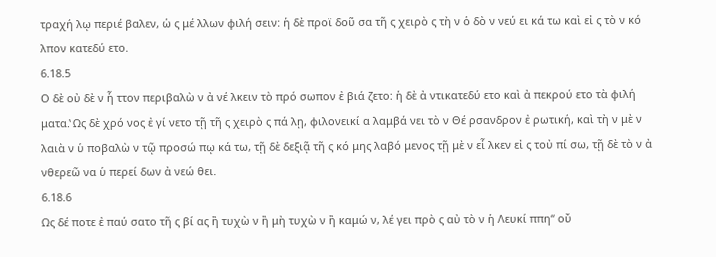τραχή λῳ περιέ βαλεν, ὡ ς μέ λλων φιλή σειν: ἡ δὲ προϊ δοῦ σα τῆ ς χειρὸ ς τὴ ν ὁ δὸ ν νεύ ει κά τω καὶ εἰ ς τὸ ν κό λπον κατεδύ ετο.
6.18.5
Ο δὲ οὐ δὲ ν ἧ ττον περιβαλὼ ν ἀ νέ λκειν τὸ πρό σωπον ἐ βιά ζετο: ἡ δὲ ἀ ντικατεδύ ετο καὶ ἀ πεκρού ετο τὰ φιλή ματα.̔ Ως δὲ χρό νος ἐ γί νετο τῇ τῆ ς χειρὸ ς πά λῃ, φιλονεικί α λαμβά νει τὸ ν Θέ ρσανδρον ἐ ρωτική, καὶ τὴ ν μὲ ν λαιὰ ν ὑ ποβαλὼ ν τῷ προσώ πῳ κά τω, τῇ δὲ δεξιᾷ τῆ ς κό μης λαβό μενος τῇ μὲ ν εἷ λκεν εἰ ς τοὐ πί σω, τῇ δὲ τὸ ν ἀ νθερεῶ να ὑ περεί δων ἀ νεώ θει.
6.18.6
Ως δέ ποτε ἐ παύ σατο τῆ ς βί ας ἢ τυχὼ ν ἢ μὴ τυχὼ ν ἢ καμώ ν, λέ γει πρὸ ς αὐ τὸ ν ἡ Λευκί ππη“ οὔ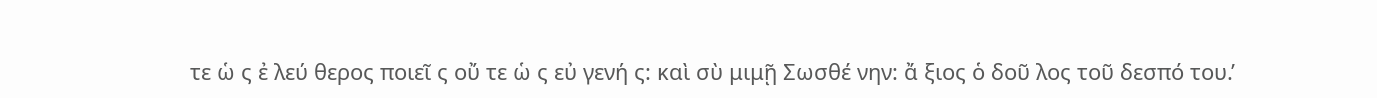τε ὡ ς ἐ λεύ θερος ποιεῖ ς οὔ τε ὡ ς εὐ γενή ς: καὶ σὺ μιμῇ Σωσθέ νην: ἄ ξιος ὁ δοῦ λος τοῦ δεσπό του.̓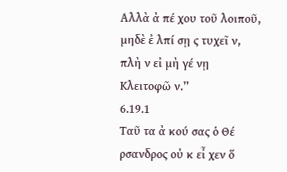Αλλὰ ἀ πέ χου τοῦ λοιποῦ, μηδὲ ἐ λπί σῃ ς τυχεῖ ν, πλὴ ν εἰ μὴ γέ νῃ Κλειτοφῶ ν.”
6.19.1
Ταῦ τα ἀ κού σας ὁ Θέ ρσανδρος οὐ κ εἶ χεν ὅ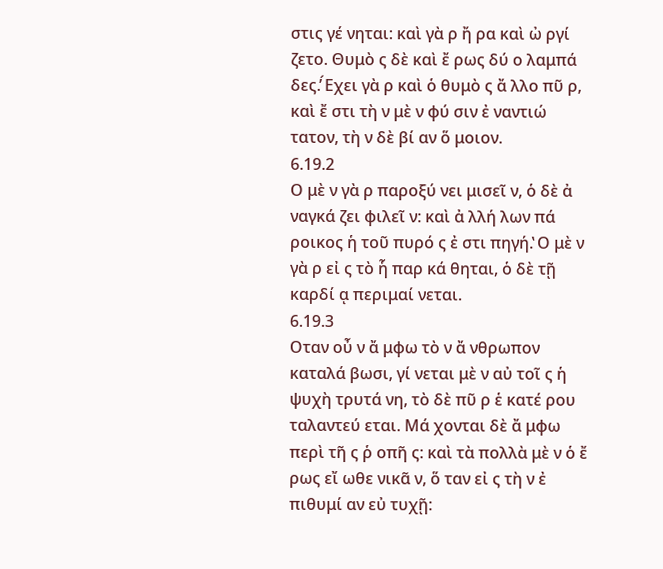στις γέ νηται: καὶ γὰ ρ ἤ ρα καὶ ὠ ργί ζετο. Θυμὸ ς δὲ καὶ ἔ ρως δύ ο λαμπά δες.̓́ Εχει γὰ ρ καὶ ὁ θυμὸ ς ἄ λλο πῦ ρ, καὶ ἔ στι τὴ ν μὲ ν φύ σιν ἐ ναντιώ τατον, τὴ ν δὲ βί αν ὅ μοιον.
6.19.2
Ο μὲ ν γὰ ρ παροξύ νει μισεῖ ν, ὁ δὲ ἀ ναγκά ζει φιλεῖ ν: καὶ ἀ λλή λων πά ροικος ἡ τοῦ πυρό ς ἐ στι πηγή.̔ Ο μὲ ν γὰ ρ εἰ ς τὸ ἧ παρ κά θηται, ὁ δὲ τῇ καρδί ᾳ περιμαί νεται.
6.19.3
Οταν οὖ ν ἄ μφω τὸ ν ἄ νθρωπον καταλά βωσι, γί νεται μὲ ν αὐ τοῖ ς ἡ ψυχὴ τρυτά νη, τὸ δὲ πῦ ρ ἑ κατέ ρου ταλαντεύ εται. Μά χονται δὲ ἄ μφω περὶ τῆ ς ῥ οπῆ ς: καὶ τὰ πολλὰ μὲ ν ὁ ἔ ρως εἴ ωθε νικᾶ ν, ὅ ταν εἰ ς τὴ ν ἐ πιθυμί αν εὐ τυχῇ: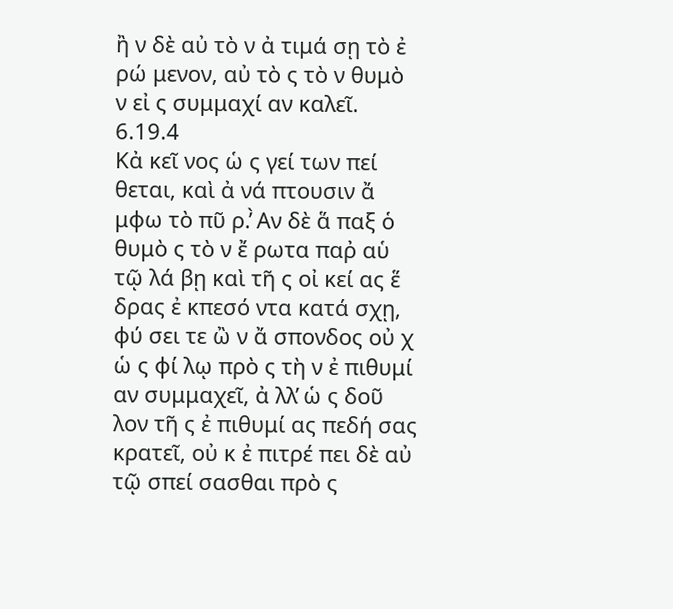ἢ ν δὲ αὐ τὸ ν ἀ τιμά σῃ τὸ ἐ ρώ μενον, αὐ τὸ ς τὸ ν θυμὸ ν εἰ ς συμμαχί αν καλεῖ.
6.19.4
Κἀ κεῖ νος ὡ ς γεί των πεί θεται, καὶ ἀ νά πτουσιν ἄ μφω τὸ πῦ ρ.̓̀ Αν δὲ ἅ παξ ὁ θυμὸ ς τὸ ν ἔ ρωτα παῤ αὑ τῷ λά βῃ καὶ τῆ ς οἰ κεί ας ἕ δρας ἐ κπεσό ντα κατά σχῃ, φύ σει τε ὢ ν ἄ σπονδος οὐ χ ὡ ς φί λῳ πρὸ ς τὴ ν ἐ πιθυμί αν συμμαχεῖ, ἀ λλ̓ ὡ ς δοῦ λον τῆ ς ἐ πιθυμί ας πεδή σας κρατεῖ, οὐ κ ἐ πιτρέ πει δὲ αὐ τῷ σπεί σασθαι πρὸ ς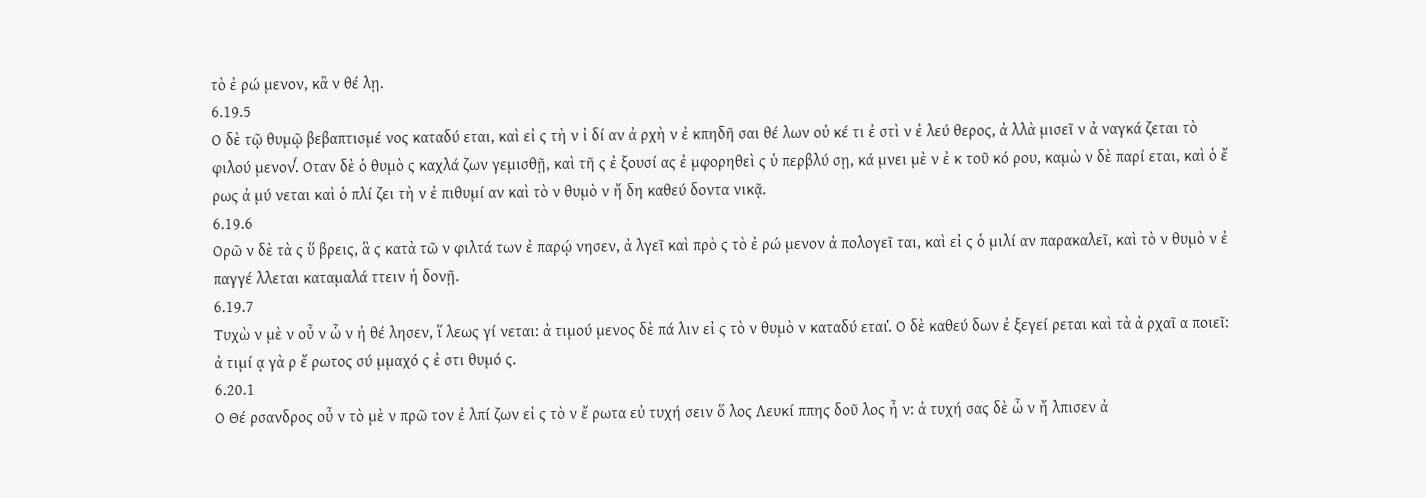τὸ ἐ ρώ μενον, κἂ ν θέ λῃ.
6.19.5
Ο δὲ τῷ θυμῷ βεβαπτισμέ νος καταδύ εται, καὶ εἰ ς τὴ ν ἰ δί αν ἀ ρχὴ ν ἐ κπηδῆ σαι θέ λων οὐ κέ τι ἐ στὶ ν ἐ λεύ θερος, ἀ λλὰ μισεῖ ν ἀ ναγκά ζεται τὸ φιλού μενον.̔́ Οταν δὲ ὁ θυμὸ ς καχλά ζων γεμισθῇ, καὶ τῆ ς ἐ ξουσί ας ἐ μφορηθεὶ ς ὑ περβλύ σῃ, κά μνει μὲ ν ἐ κ τοῦ κό ρου, καμὼ ν δὲ παρί εται, καὶ ὁ ἔ ρως ἀ μύ νεται καὶ ὁ πλί ζει τὴ ν ἐ πιθυμί αν καὶ τὸ ν θυμὸ ν ἤ δη καθεύ δοντα νικᾷ.
6.19.6
Ορῶ ν δὲ τὰ ς ὕ βρεις, ἃ ς κατὰ τῶ ν φιλτά των ἐ παρῴ νησεν, ἀ λγεῖ καὶ πρὸ ς τὸ ἐ ρώ μενον ἀ πολογεῖ ται, καὶ εἰ ς ὁ μιλί αν παρακαλεῖ, καὶ τὸ ν θυμὸ ν ἐ παγγέ λλεται καταμαλά ττειν ἡ δονῇ.
6.19.7
Τυχὼ ν μὲ ν οὖ ν ὧ ν ἠ θέ λησεν, ἵ λεως γί νεται: ἀ τιμού μενος δὲ πά λιν εἰ ς τὸ ν θυμὸ ν καταδύ εται.̔ Ο δὲ καθεύ δων ἐ ξεγεί ρεται καὶ τὰ ἀ ρχαῖ α ποιεῖ: ἀ τιμί ᾳ γὰ ρ ἔ ρωτος σύ μμαχό ς ἐ στι θυμό ς.
6.20.1
Ο Θέ ρσανδρος οὖ ν τὸ μὲ ν πρῶ τον ἐ λπί ζων εἰ ς τὸ ν ἔ ρωτα εὐ τυχή σειν ὅ λος Λευκί ππης δοῦ λος ἦ ν: ἀ τυχή σας δὲ ὧ ν ἤ λπισεν ἀ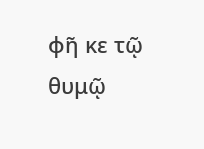φῆ κε τῷ θυμῷ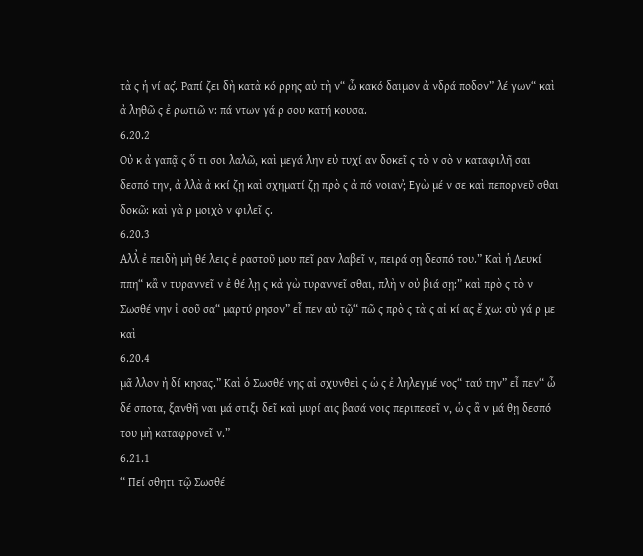τὰ ς ἡ νί ας.̔ Ραπί ζει δὴ κατὰ κό ρρης αὐ τὴ ν“ ὦ κακό δαιμον ἀ νδρά ποδον” λέ γων“ καὶ ἀ ληθῶ ς ἐ ρωτιῶ ν: πά ντων γά ρ σου κατή κουσα.
6.20.2
Οὐ κ ἀ γαπᾷ ς ὅ τι σοι λαλῶ, καὶ μεγά λην εὐ τυχί αν δοκεῖ ς τὸ ν σὸ ν καταφιλῆ σαι δεσπό την, ἀ λλὰ ἀ κκί ζῃ καὶ σχηματί ζῃ πρὸ ς ἀ πό νοιαν;̓ Εγὼ μέ ν σε καὶ πεπορνεῦ σθαι δοκῶ: καὶ γὰ ρ μοιχὸ ν φιλεῖ ς.
6.20.3
Αλλ̓ ἐ πειδὴ μὴ θέ λεις ἐ ραστοῦ μου πεῖ ραν λαβεῖ ν, πειρά σῃ δεσπό του.” Καὶ ἡ Λευκί ππη“ κἂ ν τυραννεῖ ν ἐ θέ λῃ ς κἀ γὼ τυραννεῖ σθαι, πλὴ ν οὐ βιά σῃ:” καὶ πρὸ ς τὸ ν Σωσθέ νην ἰ σοῦ σα“ μαρτύ ρησον” εἶ πεν αὐ τῷ“ πῶ ς πρὸ ς τὰ ς αἰ κί ας ἔ χω: σὺ γά ρ με καὶ
6.20.4
μᾶ λλον ἠ δί κησας.” Καὶ ὁ Σωσθέ νης αἰ σχυνθεὶ ς ὡ ς ἐ ληλεγμέ νος“ ταύ την” εἶ πεν“ ὦ δέ σποτα, ξανθῆ ναι μά στιξι δεῖ καὶ μυρί αις βασά νοις περιπεσεῖ ν, ὡ ς ἂ ν μά θῃ δεσπό του μὴ καταφρονεῖ ν.”
6.21.1
“ Πεί σθητι τῷ Σωσθέ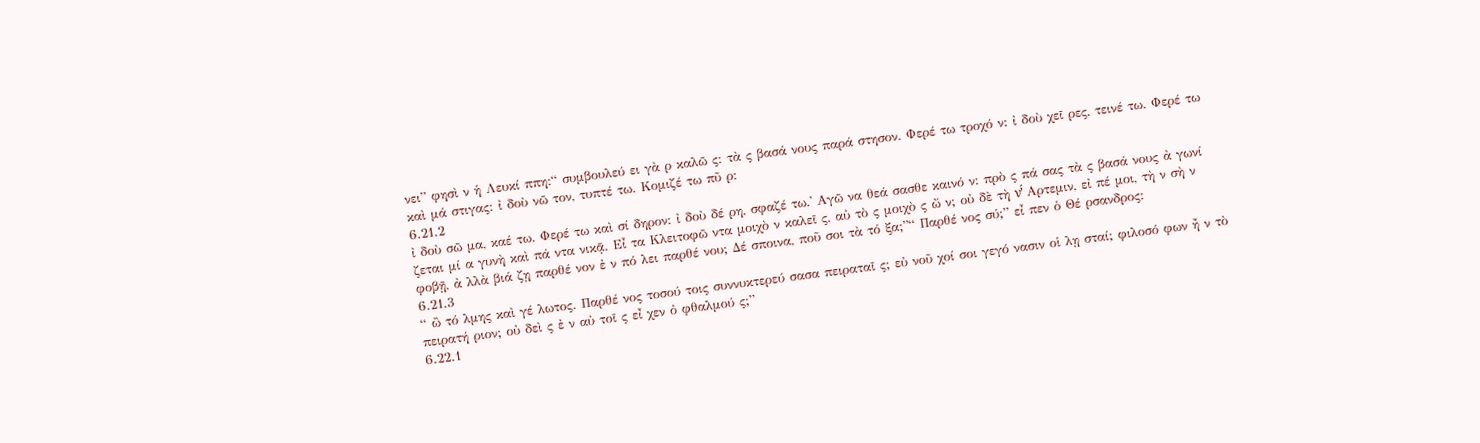νει” φησὶ ν ἡ Λευκί ππη:“ συμβουλεύ ει γὰ ρ καλῶ ς: τὰ ς βασά νους παρά στησον. Φερέ τω τροχό ν: ἰ δοὺ χεῖ ρες, τεινέ τω. Φερέ τω καὶ μά στιγας: ἰ δοὺ νῶ τον, τυπτέ τω. Κομιζέ τω πῦ ρ:
6.21.2
ἰ δοὺ σῶ μα, καέ τω. Φερέ τω καὶ σί δηρον: ἰ δοὺ δέ ρη, σφαζέ τω.̓ Αγῶ να θεά σασθε καινό ν: πρὸ ς πά σας τὰ ς βασά νους ἀ γωνί ζεται μί α γυνὴ καὶ πά ντα νικᾷ. Εἶ τα Κλειτοφῶ ντα μοιχὸ ν καλεῖ ς, αὐ τὸ ς μοιχὸ ς ὤ ν; οὐ δὲ τὴ ν̓́ Αρτεμιν, εἰ πέ μοι, τὴ ν σὴ ν φοβῇ, ἀ λλὰ βιά ζῃ παρθέ νον ἐ ν πό λει παρθέ νου; Δέ σποινα, ποῦ σοι τὰ τό ξα;”“ Παρθέ νος σύ;” εἶ πεν ὁ Θέ ρσανδρος:
6.21.3
“ ὢ τό λμης καὶ γέ λωτος. Παρθέ νος τοσού τοις συννυκτερεύ σασα πειραταῖ ς; εὐ νοῦ χοί σοι γεγό νασιν οἱ λῃ σταί; φιλοσό φων ἦ ν τὸ πειρατή ριον; οὐ δεὶ ς ἐ ν αὐ τοῖ ς εἶ χεν ὀ φθαλμού ς;”
6.22.1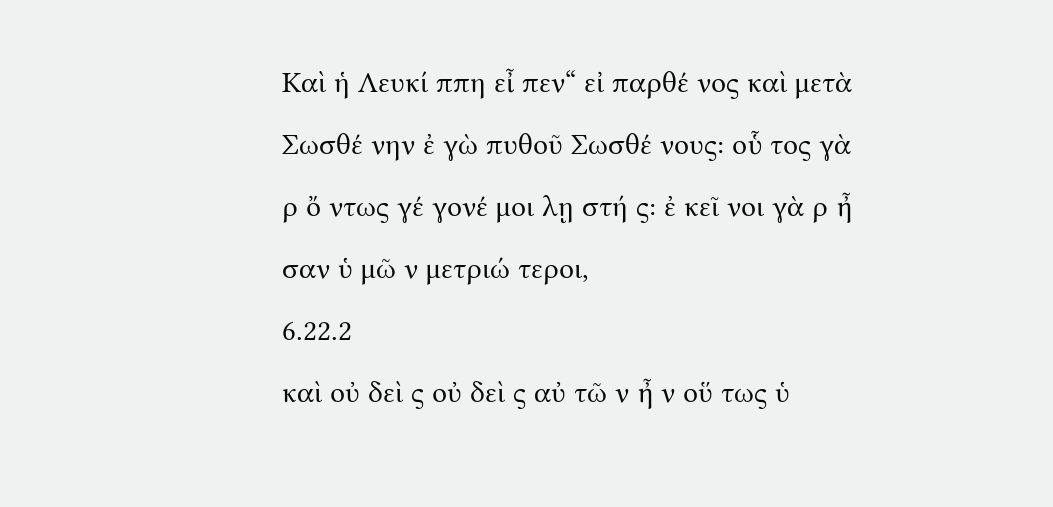Καὶ ἡ Λευκί ππη εἶ πεν“ εἰ παρθέ νος καὶ μετὰ Σωσθέ νην ἐ γὼ πυθοῦ Σωσθέ νους: οὗ τος γὰ ρ ὄ ντως γέ γονέ μοι λῃ στή ς: ἐ κεῖ νοι γὰ ρ ἦ σαν ὑ μῶ ν μετριώ τεροι,
6.22.2
καὶ οὐ δεὶ ς οὐ δεὶ ς αὐ τῶ ν ἦ ν οὕ τως ὑ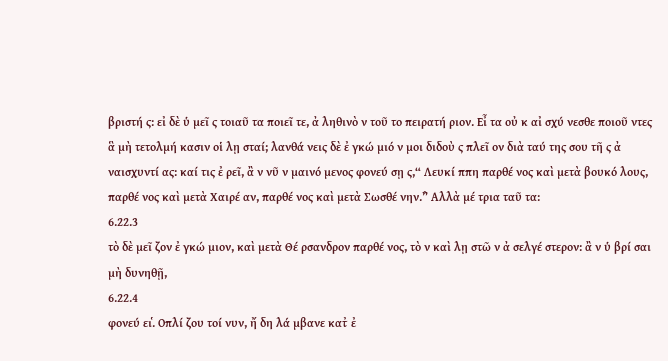βριστή ς: εἰ δὲ ὑ μεῖ ς τοιαῦ τα ποιεῖ τε, ἀ ληθινὸ ν τοῦ το πειρατή ριον. Εἶ τα οὐ κ αἰ σχύ νεσθε ποιοῦ ντες ἃ μὴ τετολμή κασιν οἱ λῃ σταί; λανθά νεις δὲ ἐ γκώ μιό ν μοι διδοὺ ς πλεῖ ον διὰ ταύ της σου τῆ ς ἀ ναισχυντί ας: καί τις ἐ ρεῖ, ἂ ν νῦ ν μαινό μενος φονεύ σῃ ς,“ Λευκί ππη παρθέ νος καὶ μετὰ βουκό λους, παρθέ νος καὶ μετὰ Χαιρέ αν, παρθέ νος καὶ μετὰ Σωσθέ νην.”̓ Αλλὰ μέ τρια ταῦ τα:
6.22.3
τὸ δὲ μεῖ ζον ἐ γκώ μιον, καὶ μετὰ Θέ ρσανδρον παρθέ νος, τὸ ν καὶ λῃ στῶ ν ἀ σελγέ στερον: ἂ ν ὑ βρί σαι μὴ δυνηθῇ,
6.22.4
φονεύ ει.̔ Οπλί ζου τοί νυν, ἤ δη λά μβανε κατ̓ ἐ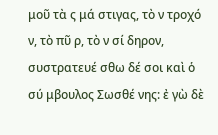μοῦ τὰ ς μά στιγας, τὸ ν τροχό ν, τὸ πῦ ρ, τὸ ν σί δηρον, συστρατευέ σθω δέ σοι καὶ ὁ σύ μβουλος Σωσθέ νης: ἐ γὼ δὲ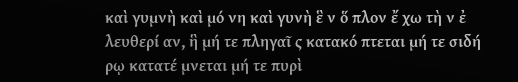καὶ γυμνὴ καὶ μό νη καὶ γυνὴ ἓ ν ὅ πλον ἔ χω τὴ ν ἐ λευθερί αν, ἣ μή τε πληγαῖ ς κατακό πτεται μή τε σιδή ρῳ κατατέ μνεται μή τε πυρὶ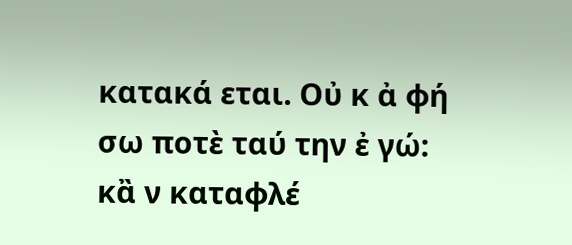κατακά εται. Οὐ κ ἀ φή σω ποτὲ ταύ την ἐ γώ: κἂ ν καταφλέ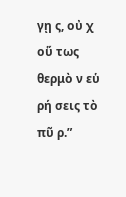γῃ ς, οὐ χ οὕ τως θερμὸ ν εὑ ρή σεις τὸ πῦ ρ.”